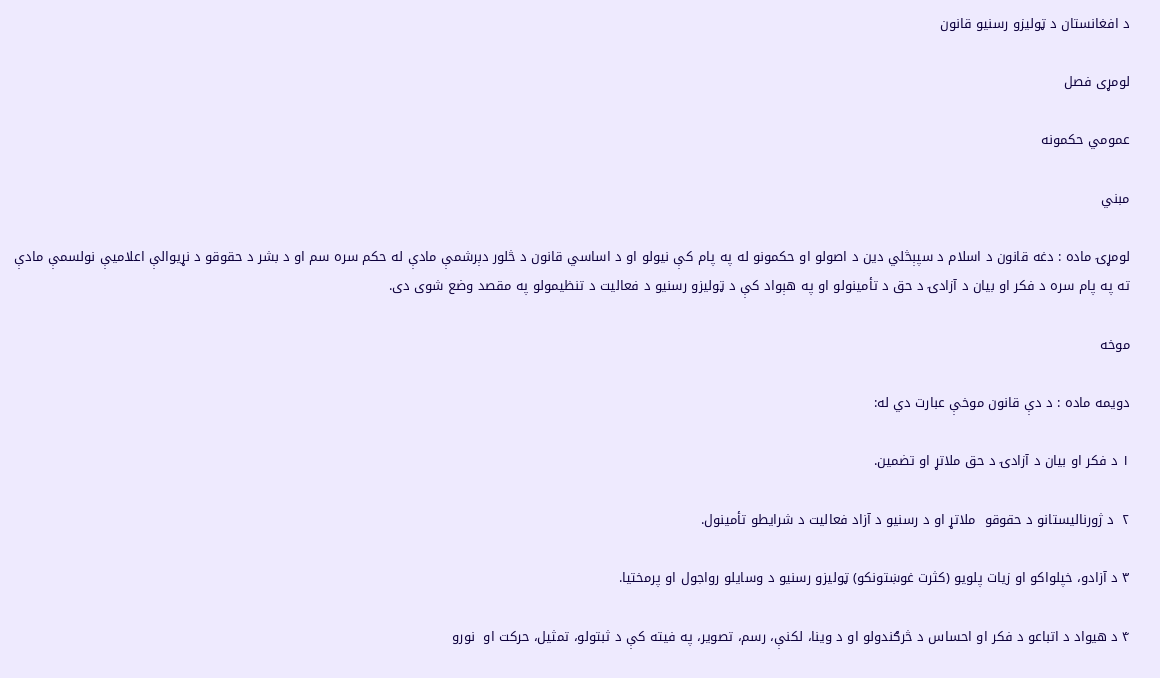د افغانستان د ټولیزو رسنیو قانون

لومړی فصل

عمومي حکمونه

مبني

لومړۍ ماده : دغه قانون د اسلام د سپېڅلي دین د اصولو او حکمونو له په پام کې نیولو او د اساسي قانون د څلور دېرشمې مادې له حکم سره سم او د بشر د حقوقو د نړیوالې اعلامیې نولسمې مادې ته په پام سره د فکر او بیان د آزادۍ د حق د تأمینولو او په هېواد کې د ټولیزو رسنیو د فعالیت د تنظیمولو په مقصد وضع شوی دی.

موخه

دويمه ماده : د دې قانون موخې عبارت دي له:

۱ د فكر او بيان د آزادۍ د حق ملاتړ او تضمین.

۲  د ژورنالیستانو د حقوقو  ملاتړ او د رسنیو د آزاد فعالیت د شرایطو تأمینول.

۳ د آزادو، خپلواكو او زيات پلويو (كثرت غوښتونکو) ټوليزو رسنيو د وسایلو رواجول او پرمختيا.

۴ د هیواد د اتباعو د فکر او احساس د څرګندولو او د وینا، لکنې، رسم، تصویر، په فیته کې د ثبتولو، تمثیل، حرکت او  نورو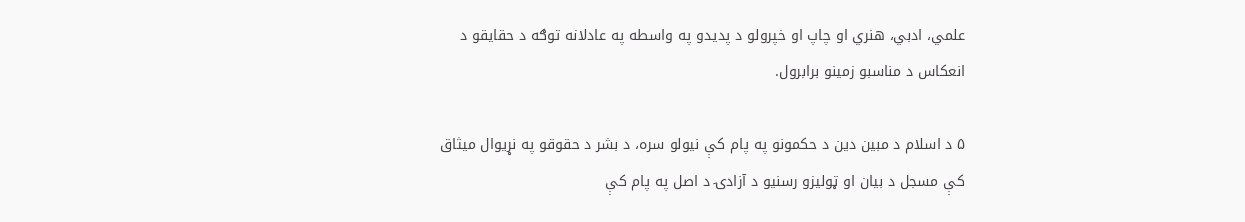علمي، ادبي، هنري او چاپ او خپرولو د پدیدو په واسطه په عادلانه توګه د حقایقو د انعکاس د مناسبو زمینو برابرول.

۵ د اسلام د مبين دين د حكمونو په پام كې نيولو سره، د بشر د حقوقو په نړيوال ميثاق كې مسجل د بيان او ټوليزو رسنيو د آزادۍ د اصل په پام کې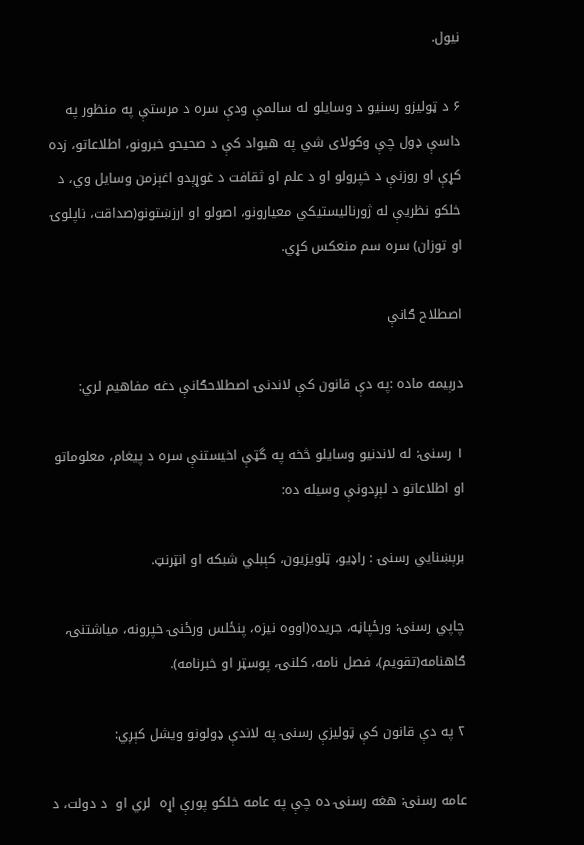نیول.

۶ د ټولیزو رسنیو د وسایلو له سالمې ودې سره د مرستې په منظور په داسې ډول چې وکولای شي په هیواد کې د صحیحو خبرونو، اطلاعاتو، زده کړې او روزنې د خپرولو او د علم او ثقافت د غوړېدو اغېزمن وسایل وي، د خلکو نظریې له ژورنالیستیکي معیارونو، اصولو او ارزښتونو(صداقت، ناپلوۍ او توزان) سره سم منعکس کړي.

اصطلاح ګانې

درېيمه ماده :په دې قانون كې لاندنۍ اصطلاحګانې دغه مفاهيم لري:

۱ رسنۍ: له لاندنیو وسايلو څخه په گټې اخيستنې سره د پیغام، معلوماتو او اطلاعاتو د لېږدونې وسیله ده:

برېښنایي رسنۍ : راډیو، ټلویزیون، کېبلي شبکه او انټرنټ.

چاپي رسنۍ: ورځپاڼه، جریده(اووه نیزه، پنځلس ورځنۍ خپرونه، میاشتنۍ، ګاهنامه(تقویم)، فصل نامه، کلنۍ، پوسټر او خبرنامه).

۲ په دې قانون کې ټولیزې رسنۍ په لاندې ډولونو ویشل کېږي:

عامه رسنۍ: هغه رسنۍ ده چې په عامه خلکو پورې اړه  لري او  د دولت، د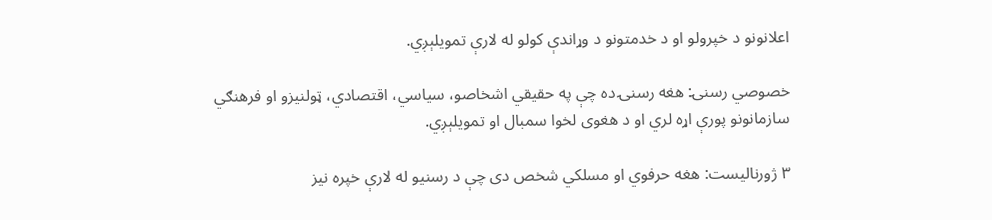اعلانونو د خپرولو او د خدمتونو د وړاندې کولو له لارې تمویلېږي.

خصوصي رسنۍ: هغه رسنۍ ده چې په حقیقي اشخاصو، سیاسي، اقتصادي، ټولنیزو او فرهنګي سازمانونو پورې اړه لري او د هغوی لخوا سمبال او تمویلېږي.

۳ ژورنالیست: هغه حرفوي او مسلکي شخص دی چې د رسنیو له لارې خپره نیز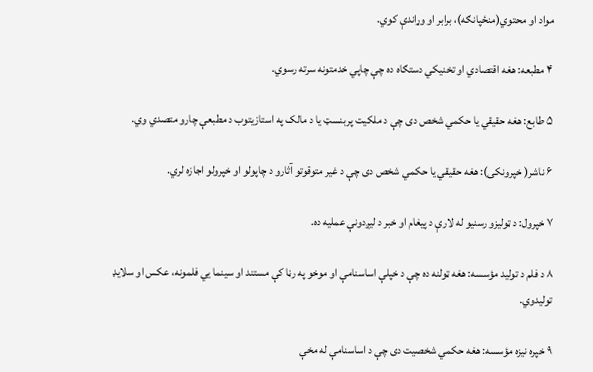مواد او محتوي(منځپانګه)، برابر او وړاندې کوي.

۴ مطبعه: هغه اقتصادي او تخنیکي دستګاه ده چې چاپي خدمتونه سرته رسوي.

۵ طابع: هغه حقیقي یا حکمي شخص دی چې د ملکیت پربنسټ یا د مالک په استازیتوب د مطبعې چارو متصدي وي.

۶ ناشر( خپرونکی): هغه حقیقي یا حکمي شخص دی چې د غیر متوقوتو آثارو د چاپولو او خپرولو اجازه لري.

۷ خپرول: د ټولیزو رسنیو له لارې د پیغام او خبر د لیږدونې عملیه ده.

۸ د فلم د تولید مؤسسه: هغه ټولنه ده چې د خپلې اساسنامې او موخو په رڼا کې مستند او سینما یي فلمونه، عکس او سلایډ تولیدوي.

۹ خپره نیزه مؤسسه: هغه حکمي شخصیت دی چې د اساسنامې له مخې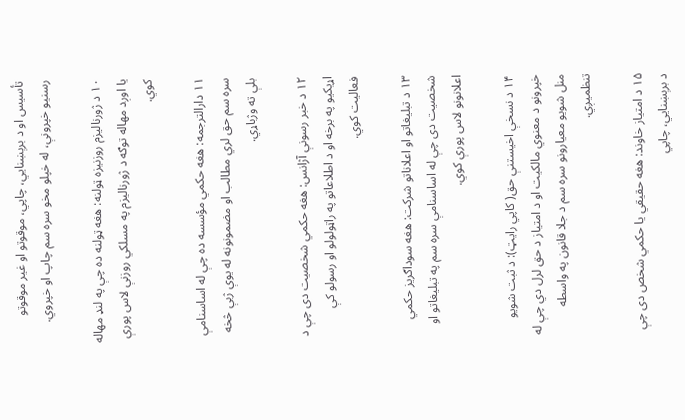تأسیس او د برېښنایي، چاپي، موقوتو او غیر موقوتو رسنیو خپرونې، له خپلو مخو سره سم چاپ او خپروي.

۱۰ د ژورنالیزم روزنیزه ټولنه: هغه ټولنه ده چې په لنډ مهاله یا اوږد مهاله توګه د ژورنالیزم په مسلکي روزنې لاس پورې کوي.

۱۱ دارالترجمه: هغه حکمي مؤسسه ده چې له اساسنامې سره سم حق لري مطالب او مضمونونه له یوې ژبې څخه بلې ته وژباړي.

۱۲ د خبر رسونې آژانس: هغه حکمي شخصیت دی چې د اړیکیو په برخه او د اطلاعاتو په راټولولو او رسولو کې فعالیت کوي.

۱۳ د تبلیغاتو او اعلاناتو شرکت: هغه سوداګریز حکمي شخصیت دی چې له اساسنامې سره سم په تبلیغاتو او اعلانونو لاس پورې کوي.

۱۴ د نسخې اخیستنې حق( کاپي رایټ): د ثبت شویو خپرونو د معنوي مالکیت او د امتیاز د حق لرل دي چې له منل شویو معیارونو سره سم د جلا قانون په واسطه تنظمیږي.

۱۵ د امتیاز خاوند: هغه حقیقي یا حکمي شخص دی چې د برېښنایي، چاپي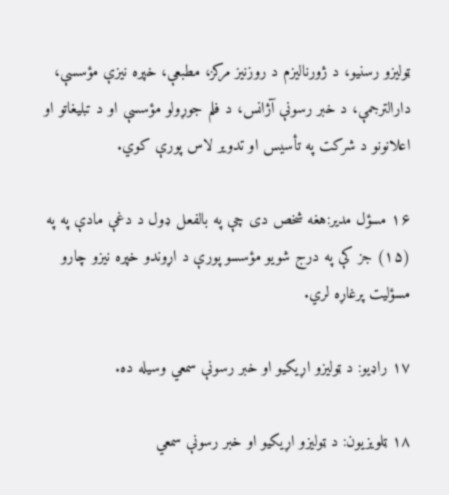ټولیزو رسنیو، د ژورنالیزم د روزنیز مرکز، مطبعې، خپره نیزې مؤسسې، دارالترجمې، د خبر رسونې آژانس، د فلم جوړولو مؤسسې او د تبلیغاتو او اعلانونو د شرکت په تأسیس او تدویر لاس پورې کوي.

۱۶ مسؤل مدیر:هغه شخص دی چې په بالفعل ډول د دغې مادې په په (۱۵) جز کې په درج شویو مؤسسو پورې د اړوندو خپره نیزو چارو مسؤلیت پرغاړه لري.

۱۷ راډیو: د ټولیزو اړیکیو او خبر رسونې سمعي وسیله ده.

۱۸ ټلویزیون: د ټولیزو اړیکیو او خبر رسونې سمعي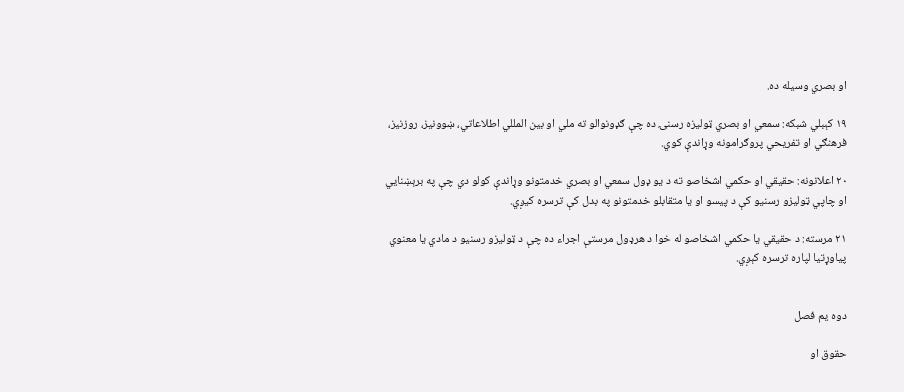او بصري وسیله ده.

۱۹ کېبلي شبکه: سمعي او بصري ټولیزه رسنۍ ده چې ګډونوالو ته ملي او بین المللي اطلاعاتي، ښوونیز، روزنیز، فرهنګي او تفریحي پروګرامونه وړاندې کوي.

۲۰ اعلانونه: حقیقي او حکمي اشخاصو ته د یو ډول سمعي او بصري خدمتونو وړاندې کولو دي چې په برېښنایي او چاپي ټولیزو رسنیو کې د پیسو او یا متقابلو خدمتونو په بدل کې ترسره کیږي.

۲۱ مرسته: د حقیقي یا حکمي اشخاصو له خوا د هرډول مرستې اجراء ده چې د ټولیزو رسنیو د مادي یا معنوي پیاوړتیا لپاره ترسره کېږي.


دوه یم فصل

حقوق او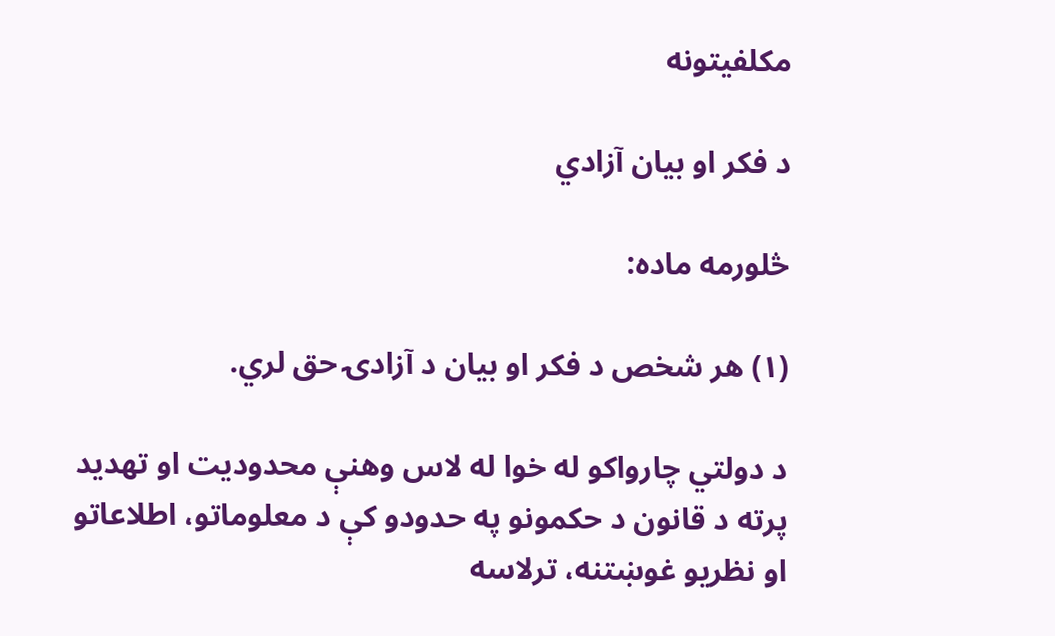مکلفیتونه

د فکر او بیان آزادي

څلورمه ماده:

(۱) هر شخص د فکر او بیان د آزادۍ حق لري.

د دولتي چارواکو له خوا له لاس وهنې محدودیت او تهدید پرته د قانون د حکمونو په حدودو کې د معلوماتو، اطلاعاتو او نظریو غوښتنه، ترلاسه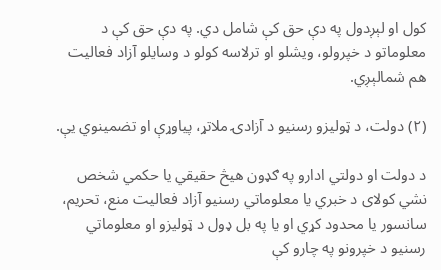کول او لېږدول په دې حق کې شامل دي. په دې حق کې د معلوماتو د خپرولو، ویشلو او ترلاسه کولو د وسایلو آزاد فعالیت هم شمالېږي.

(۲) دولت، د ټولیزو رسنیو د آزادۍ ملاتړ، پیاوړې او تضمینوي یې.

د دولت او دولتي ادارو په ګډون هیڅ حقیقي یا حکمي شخص نشي کولای د خبري یا معلوماتي رسنیو آزاد فعالیت منع، تحریم، سانسور یا محدود کړي او یا په بل ډول د ټولیزو او معلوماتي رسنیو د خپرونو په چارو کې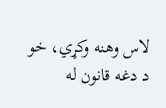لاس وهنه وکړي، خو د دغه قانون له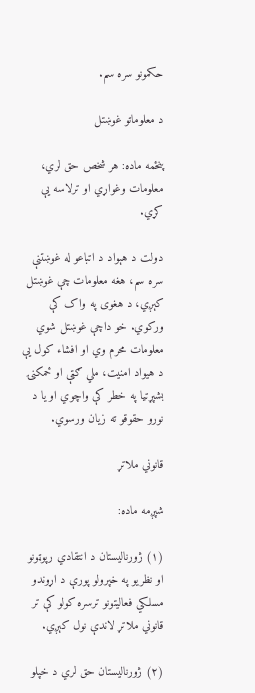حکمونو سره سم.

د معلوماتو غوښتل

پنځمه ماده: هر شخص حق لري، معلومات وغواړي او ترلاسه یې کړي.

دولت د هېواد د اتباعو له غوښتنې سره سم، هغه معلومات چې غوښتل کېږي، د هغوی په واک کې ورکوي. خو داچې غوښتل شوي معلومات محرم وي او افشاء کول یې د هیواد امنیت، ملي ګټې او ځمکنۍ بشپړتیا په خطر کې واچوي او یا د نورو حقوقو ته زیان ورسوي.

قانوني ملاتړ

شپږمه ماده:

(۱) ژورنالیستان د انتقادي رپوټونو او نظریو په خپرولو پورې د اړوندو مسلکي فعالیتونو ترسره کولو کې تر قانوني ملاتړ لاندې نول کېږي.

(۲) ژورنالیستان حق لري د خپلو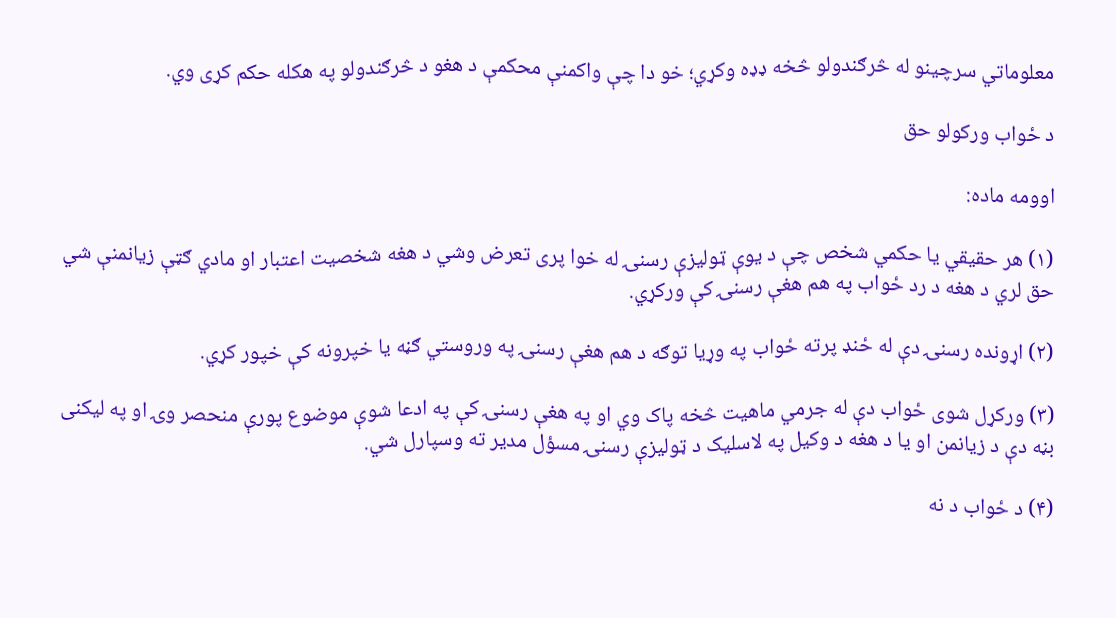معلوماتي سرچینو له څرګندولو څخه ډډه وکړي؛ خو دا چې واکمنې محکمې د هغو د څرګندولو په هکله حکم کړی وي.

د ځواب ورکولو حق

اوومه ماده:

(۱) هر حقیقي یا حکمي شخص چې د یوې ټولیزې رسنۍ له خوا پری تعرض وشي د هغه شخصیت اعتبار او مادي ګټې زیانمنې شي حق لري د هغه د رد ځواب په هم هغې رسنۍ کې ورکړي.

(۲) اړونده رسنۍ دې له ځنډ پرته ځواب په وړیا توګه د هم هغې رسنۍ په وروستي ګڼه یا خپرونه کې خپور کړي.

(۳) ورکړل شوی ځواب دې له جرمي ماهیت څخه پاک وي او په هغې رسنۍ کې په ادعا شوې موضوع پورې منحصر وۍ او په لیکنی بڼه دې د زیانمن او یا د هغه د وکیل په لاسلیک د ټولیزې رسنۍ مسؤل مدیر ته وسپارل شي.

(۴) د ځواب د نه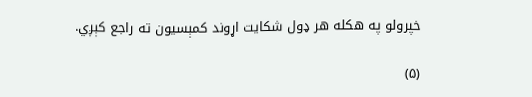خپرولو په هکله هر ډول شکایت اړوند کمېسیون ته راجع کېږي.

(۵)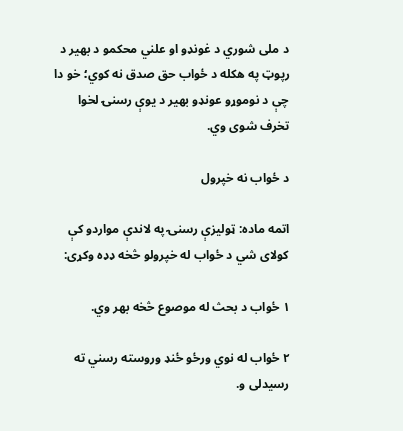د ملی شوري د غونډو او علني محکمو د بهیر د رپوټ په هکله د ځواب حق صدق نه کوي؛ خو دا چې د نوموړو عونډو بهیر د یوې رسنۍ لخوا تخرف شوی وي.

د ځواب نه خپرول

اتمه ماده: ټولیزې رسنۍ په لاندې مواردو کې کولای شي د ځواب له خپرولو څخه ډډه وکړی:

۱ ځواب د بحث له موصوع څخه بهر وي.

۲ ځواب له نوي ورځو ځنډ وروسته رسني ته رسیدلی و.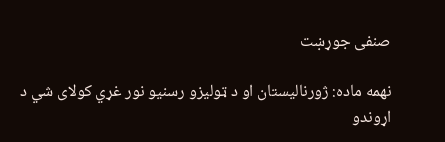صنفی جوړښت

نهمه ماده: ژورنالیستان او د ټولیزو رسنیو نور غړي کولای شي د اړوندو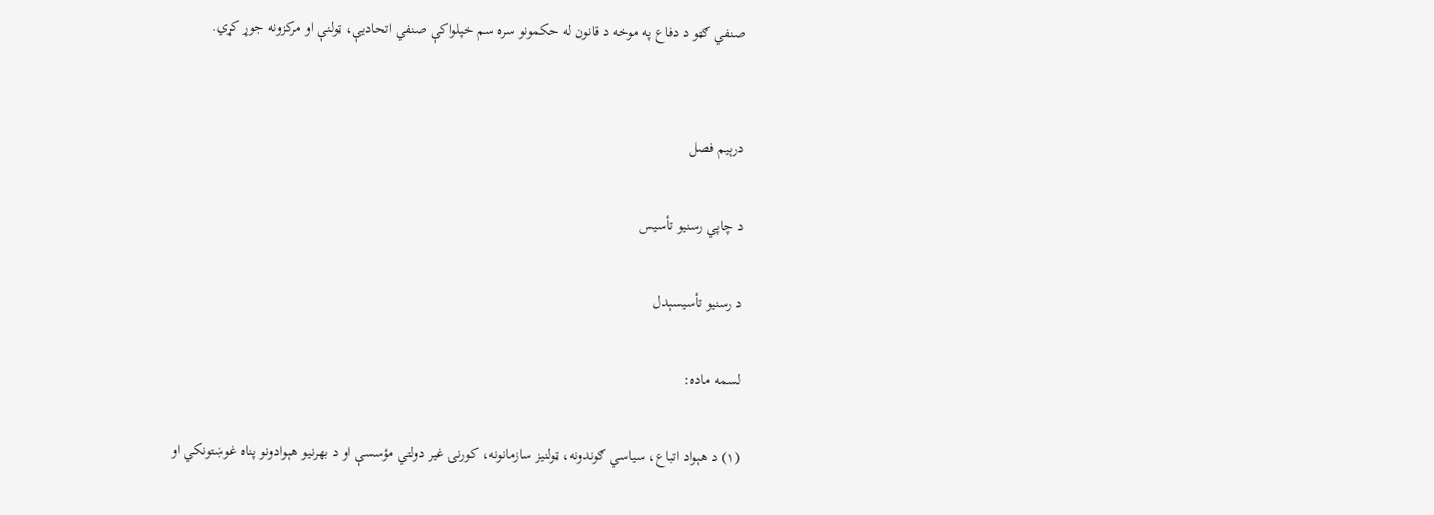صنفي ګټو د دفاع په موخه د قانون له حکمونو سره سم خپلواکې صنفي اتحادیې، ټولنې او مرکزونه جوړ کړي.


درېیم فصل

د چاپي رسنیو تأسیس

د رسنیو تأسیسېدل

لسمه ماده:

(۱) د هېواد اتباع، سیاسي ګوندونه، ټولنیز سازمانونه، کورنۍ غیر دولتي مؤسسې او د بهرنیو هېوادونو پناه غوښتونکي او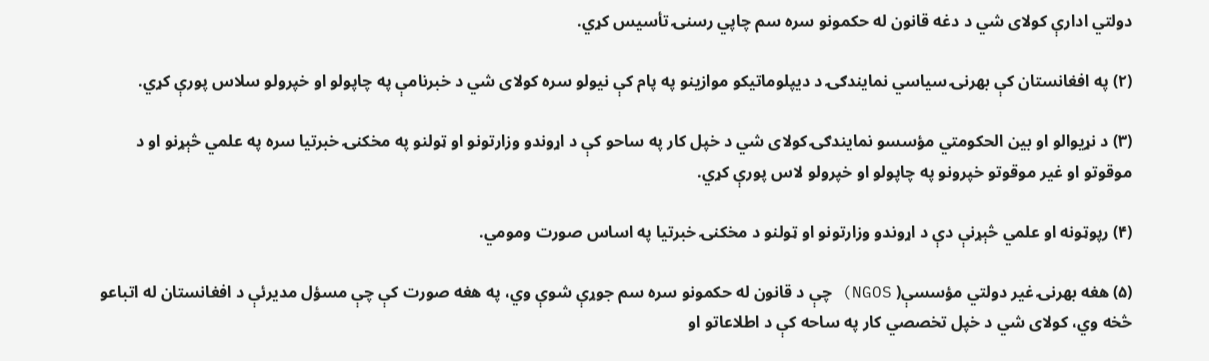دولتي ادارې کولای شي د دغه قانون له حکمونو سره سم چاپي رسنۍ تأسیس کړي.

(۲) په افغانستان کې بهرنۍ سیاسي نمایندګۍ د دیپلوماتیکو موازینو په پام کې نیولو سره کولای شي د خبرنامې په چاپولو او خپرولو سلاس پورې کړي.

(۳) د نړیوالو او بین الحکومتي مؤسسو نمایندګۍ کولای شي د خپل کار په ساحو کې د اړوندو وزارتونو او ټولنو په مخکنۍ خبرتیا سره په علمي څېړنو او د موقوتو او غیر موقوتو خپرونو په چاپولو او خپرولو لاس پورې کړي.

(۴) رپوټونه او علمي څېړنې دې د اړوندو وزارتونو او ټولنو د مخکنۍ خبرتیا په اساس صورت ومومي.

(۵) هغه بهرنۍ غیر دولتي مؤسسې( NGOS) چې د قانون له حکمونو سره سم جوړې شوې وي، په هغه صورت کې چې مسؤل مدیرئې د افغانستان له اتباعو څخه وي، کولای شي د خپل تخصصي کار په ساحه کې د اطلاعاتو او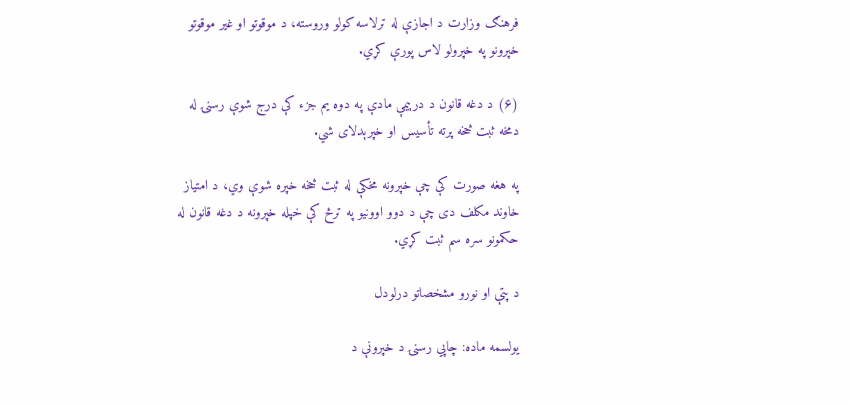فرهنګ وزارت د اجازې له ترلاسه کولو وروسته، د موقوتو او غیر موقوتو خپرونو په خپرولو لاس پورې کړي.

(۶) د دغه قانون د درېیمې مادې په دوه یم جزء کې درج شوې رسنۍ له دمخه ثبت څخه پرته تأسیس او خپرېدلای شي.

په هغه صورت کې چې خپرونه مخکې له ثبت څخه خپره شوې وي، د امتیاز خاوند مکلف دی چې د دوو اوونیو په ترڅ کې خپله خپرونه د دغه قانون له حکمونو سره سم ثبت کړي.

د پتې او نورو مشخصاتو درلودل

یولسمه ماده: چاپي رسنۍ د خپرونې د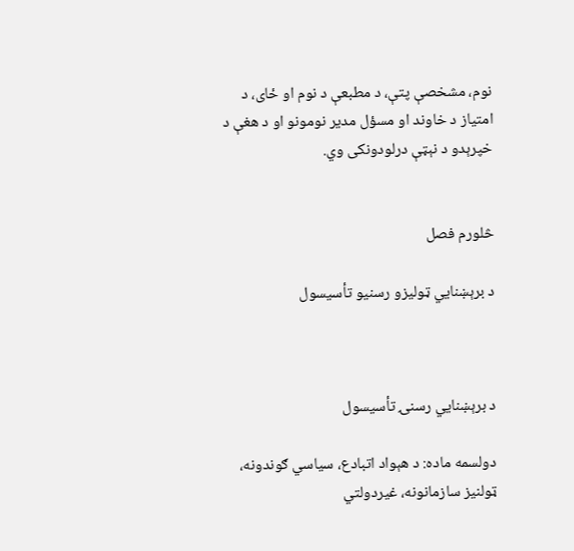نوم، مشخصې پتې، د مطبعې د نوم او ځای، د امتیاز د خاوند او مسؤل مدیر نومونو او د هغې د خپرېدو د نېټې درلودونکی وي.


څلورم فصل

د برېښنایي ټولیزو رسنیو تأسیسول



د برېښنایي رسنۍ تأسیسول

دولسمه ماده: د هېواد اتبادع، سیاسي ګوندونه، ټولنیز سازمانونه، غیردولتي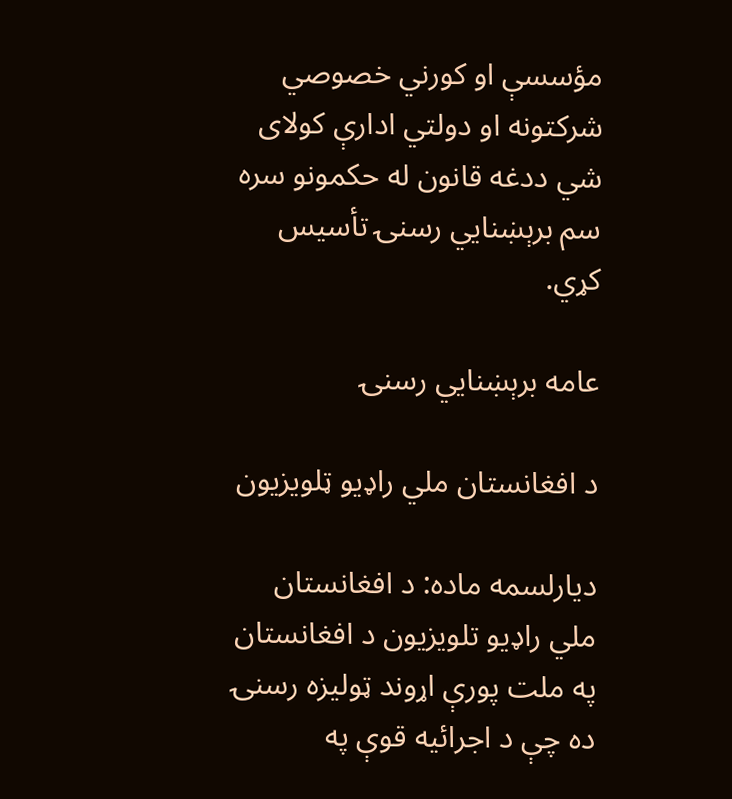مؤسسې او کورني خصوصي شرکتونه او دولتي ادارې کولای شي ددغه قانون له حکمونو سره سم برېښنایي رسنۍ تأسیس کړي.

عامه برېښنایي رسنۍ

د افغانستان ملي راډیو ټلویزیون

دیارلسمه ماده: د افغانستان ملي راډیو تلویزیون د افغانستان په ملت پورې اړوند ټولیزه رسنۍ ده چې د اجرائیه قوې په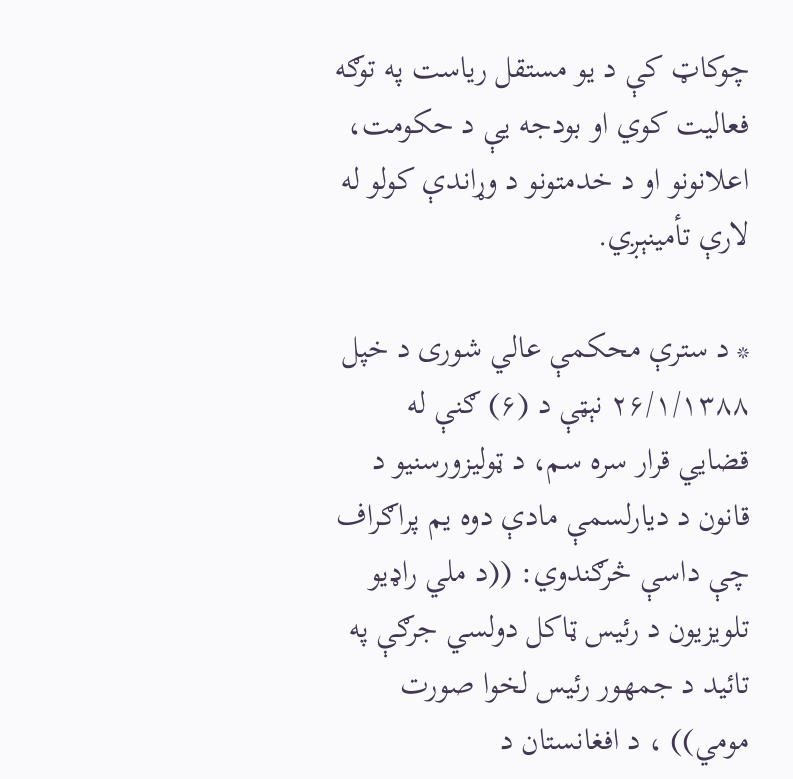چوکاټ کې د یو مستقل ریاست په توګه فعالیت کوي او بودجه یې د حکومت، اعلانونو او د خدمتونو د وړاندې کولو له لارې تأمینېږي.

* د سترې محکمې عالي شوری د خپل ۲۶/۱/۱۳۸۸ نېټې د (۶) ګنې له قضایي قرار سره سم، د ټولیزورسنیو د قانون د دیارلسمې مادې دوه یم پراګراف چې داسې څرګندوي: ((د ملي راډیو تلویزیون د رئیس ټاکل دولسي جرګې په تائید د جمهور رئیس لخوا صورت مومي)) ، د افغانستان د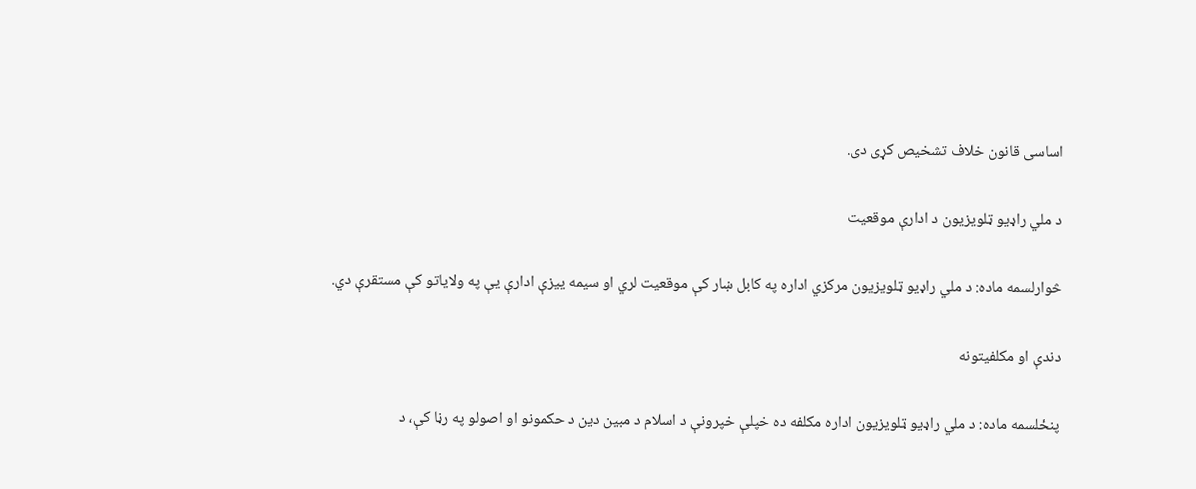اساسی قانون خلاف تشخیص کړی دی.

د ملي راډیو ټلویزیون د ادارې موقعیت

څوارلسمه ماده: د ملي راډیو ټلویزیون مرکزي اداره په کابل ښار کې موقعیت لري او سیمه ییزې ادارې یې په ولایاتو کې مستقرې دي.

دندې او مکلفیتونه

پنځلسمه ماده: د ملي راډیو ټلویزیون اداره مکلفه ده خپلې خپرونې د اسلام د مبین دین د حکمونو او اصولو په رڼا کې، د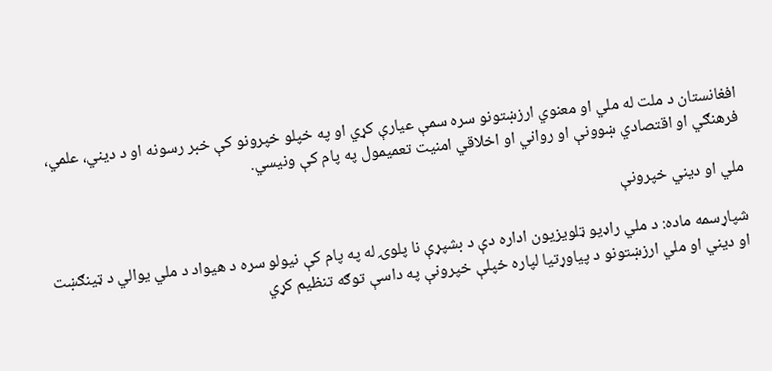افغانستان د ملت له ملي او معنوي ارزښتونو سره سمې عیارې کړي او په خپلو خپرونو کې خبر رسونه او د دیني، علمي، فرهنګي او اقتصادي ښوونې او رواني او اخلاقي امنیت تعمیمول په پام کې ونیسي.

ملي او دیني خپرونې

شپاړسمه ماده: د ملي راډیو ټلویزیون اداره دې د بشپړې نا پلوۍ له په پام کې نیولو سره د هیواد د ملي یوالي د ټینګښت او دیني او ملي ارزښتونو د پیاوړتیا لپاره خپلې خپرونې په داسې توګه تنظیم کړي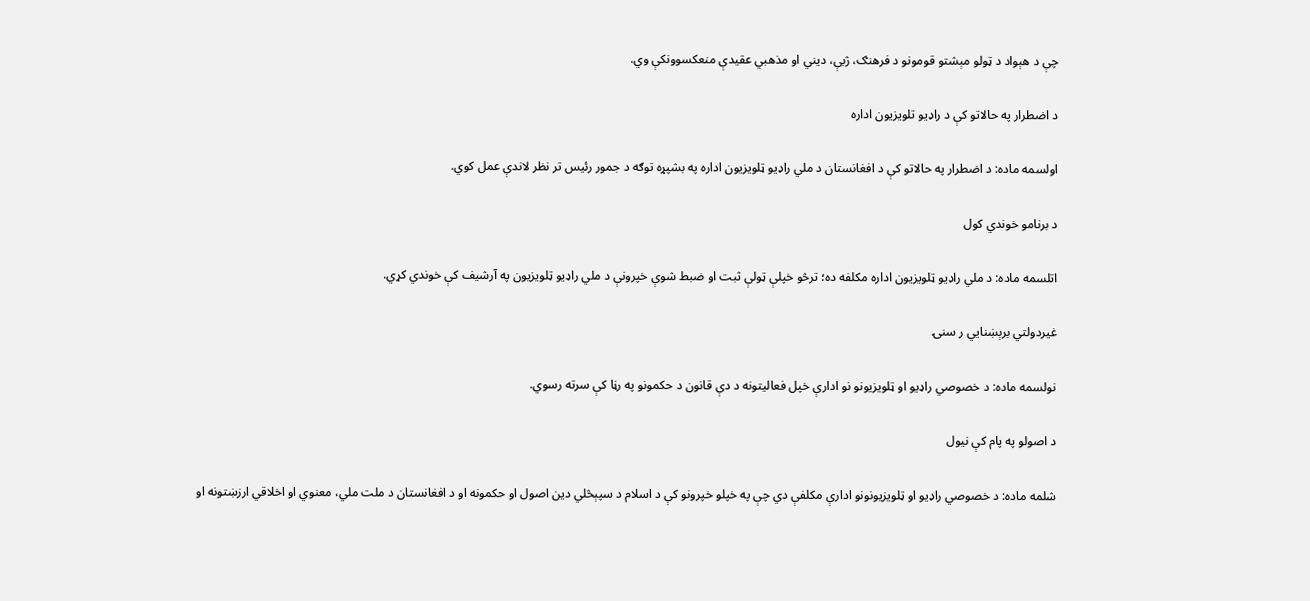چې د هېواد د ټولو مېشتو قومونو د فرهنګ، ژبې، دیني او مذهبي عقیدې منعکسوونکې وي.

د اضطرار په حالاتو کې د راډیو تلویزیون اداره

اولسمه ماده: د اضطرار په حالاتو کې د افغانستان د ملي راډیو ټلویزیون اداره په بشپړه توګه د جمور رئیس تر نظر لاندې عمل کوي.

د برنامو خوندي کول

اتلسمه ماده: د ملي راډیو ټلویزیون اداره مکلفه ده؛ ترڅو خپلې ټولې ثبت او ضبط شوې خپرونې د ملي راډیو ټلویزیون په آرشیف کې خوندي کړي.

غیردولتي برېښنایي ر سنۍ

نولسمه ماده: د خصوصي راډیو او ټلویزیونو نو ادارې خپل فعالیتونه د دې قانون د حکمونو په رڼا کې سرته رسوي.

د اصولو په پام کې نیول

شلمه ماده: د خصوصي راډیو او ټلویزیونونو ادارې مکلفې دي چې په خپلو خپرونو کې د اسلام د سپېڅلي دین اصول او حکمونه او د افغانستان د ملت ملي، معنوي او اخلاقي ارزښتونه او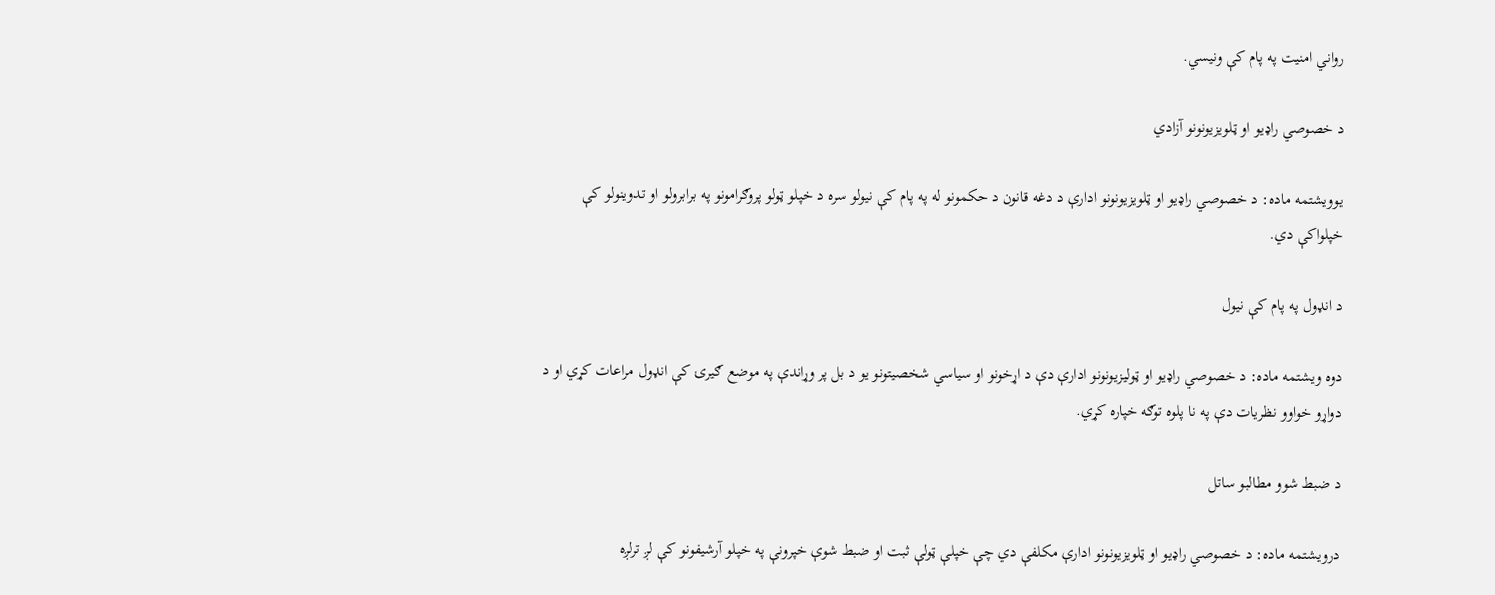رواني امنیت په پام کې ونیسي.

د خصوصي راډیو او ټلویزیونونو آزادي

یوویشتمه ماده: د خصوصي راډیو او ټلویزیونونو ادارې د دغه قانون د حکمونو له په پام کې نیولو سره د خپلو ټولو پروګرامونو په برابرولو او تدوینولو کې خپلواکې دي.

د انډول په پام کې نیول

دوه ویشتمه ماده: د خصوصي راډیو او ټولیزیونونو ادارې دې د اړخونو او سیاسي شخصیتونو یو د بل پر وړاندې په موضع ګیرۍ کې انډول مراعات کړي او د دواړو خواوو نظریات دې په نا پلوه توګه خپاره کړي.

د ضبط شوو مطالبو ساتل

درویشتمه ماده: د خصوصي راډیو او ټلویزیونونو ادارې مکلفې دي چې خپلې ټولې ثبت او ضبط شوې خپرونې په خپلو آرشیفونو کې لږ ترلږه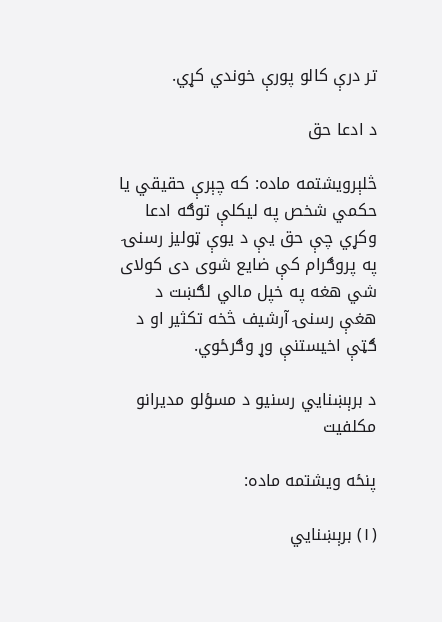تر درې کالو پورې خوندي کړي.

د ادعا حق

څلېرویشتمه ماده: که چېرې حقیقي یا حکمي شخص په لیکلې توګه ادعا وکړي چې حق یې د یوې ټولیز رسنۍ په پروګرام کې ضایع شوی دی کولای شي هغه په خپل مالي لګښت د هغې رسنۍ آرشیف څخه تکثیر او د ګټې اخیستنې وړ وګرځوي.

د برېښنایي رسنیو د مسؤلو مدیرانو مکلفیت

پنځه ویشتمه ماده:

(۱) برېښنایي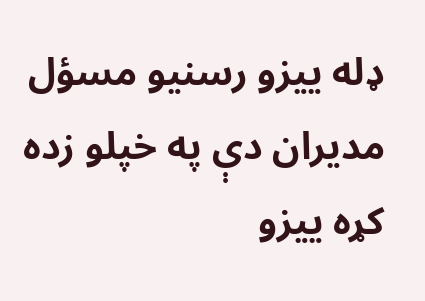ډله ییزو رسنیو مسؤل مدیران دې په خپلو زده کړه ییزو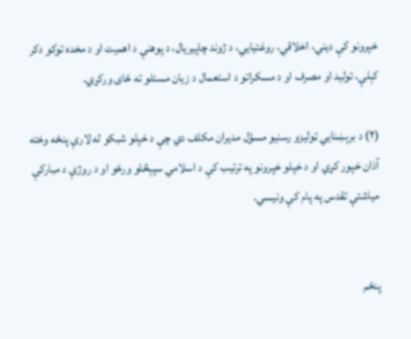خپرونو کې دیني، اخلاقي، روغتیایي، د ژوند چاپیریال، د پوهنې د اهمیت او د مخده توکو دکر کېلې، تولید او مصرف او د مسکراتو د استعمال د زیان مسئلو ته ځای ورکړي.

(۲) د برېښنایي ټولیزو رسنیو مسؤل مدیران مکلف دي چې د خپلو شبکو له لارې پنځه وخته آذان خپور کړي او د خپلو خپرونو په ترتیب کې د اسلامي سپېڅلو ورځو او د روژې د مبارکې میاشتې تقدس په پام کې ونیسي.


پنځم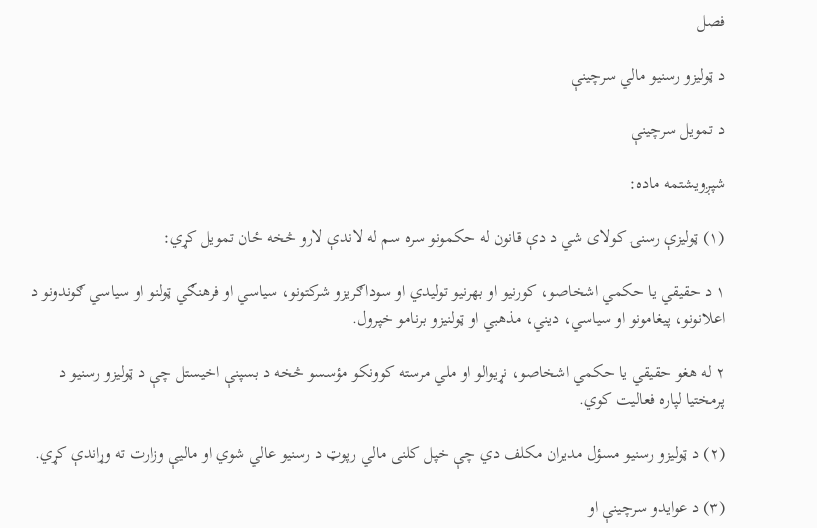فصل

د ټولیزو رسنیو مالي سرچینې

د تمویل سرچینې

شپږویشتمه ماده:

(۱) ټولیزې رسنۍ کولای شي د دې قانون له حکمونو سره سم له لاندې لارو څخه ځان تمویل کړي:

۱ د حقیقي یا حکمي اشخاصو، کورنیو او بهرنیو تولیدي او سوداګریزو شرکتونو، سیاسي او فرهنګي ټولنو او سیاسي ګوندونو د اعلانونو، پیغامونو او سیاسي، دیني، مذهبي او ټولنیزو برنامو خپرول.

۲ له هغو حقیقي یا حکمي اشخاصو، نړیوالو او ملي مرسته کوونکو مؤسسو څخه د بسپنې اخیستل چې د ټولیزو رسنیو د پرمختیا لپاره فعالیت کوي.

(۲) د ټولیزو رسنیو مسؤل مدیران مکلف دي چې خپل کلنی مالي رپوټ د رسنیو عالي شوي او مالیې وزارت ته وړاندې کړي.

(۳) د عوایدو سرچینې او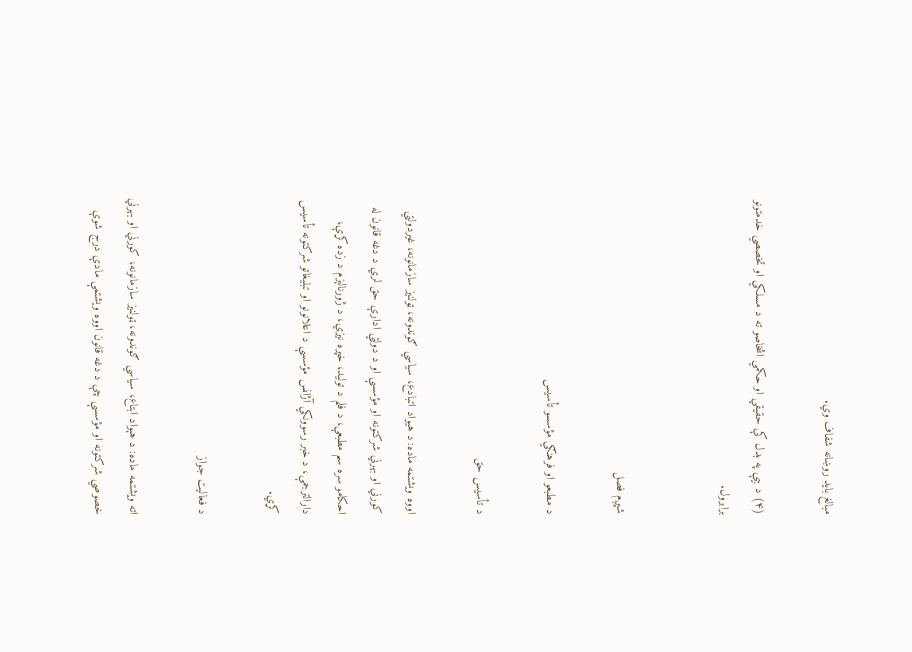مبالغ باید روښانه شفاف وي.

(۴) د بیې په بدل کې حقیقي او حکمي اشخاصو ته د مسلکي او تخصصي خدمتونو برابرول.


شپږم فصل

د مطبعو او فرهنګي مؤسسو تأسیس

د تأسیس حق

اووه ویشتمه ماده: د هیواد اتبادع، سیاسي ګوندونه، ټولنیز سازمانونه، غیردولتي کورني او بهرني شرکتونه او مؤسسې او د دولتي ادارې حق لري د دغه قانون له احکامو سره سم مطبعې، د فلم د تولید، خپره نیزي، د ژورنالېزم د زده کړې، دارالترجمې، د خبر رسوونکي آژانس مؤسسې د اعلانونو او تبلیغاتو شرکتونه تأسیس کړي.

د فعالیت جواز

اته ویشتمه ماده: د هېواد ابتاع، سیاسي ګوندونه، ټولنیز سازمانونه، کورني او بهرني خصوصي شرکتونه او مؤسسې چې د دغه قانون اووه ویشتمې مادې درج شوې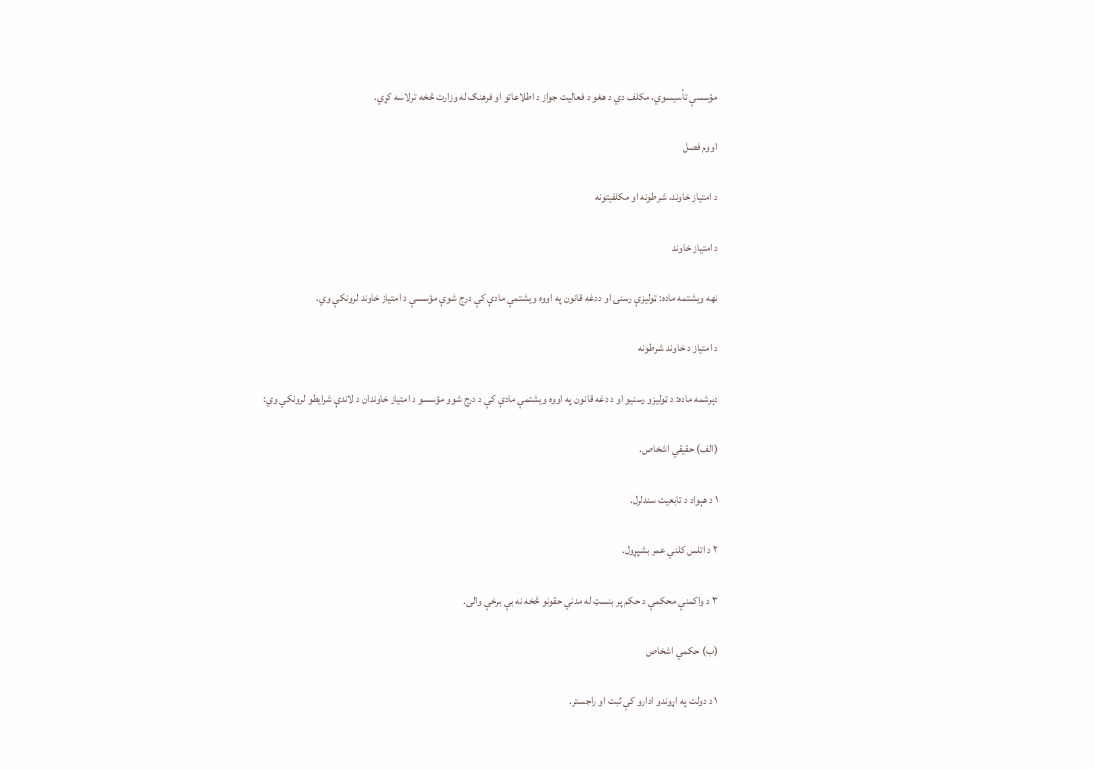مؤسسې تأسیسوي، مکلف دي د هغو د فعالیت جواز د اطلاعاتو او فرهنګ له وزارت څخه ترلاسه کړي.

اووم فصل

د امتیاز خاوند، شرطونه او مکلفیتونه

د امتیاز خاوند

نهه ویشتمه ماده: ټولیزې رسنۍ او ددغه قانون په اووه ویشتمې مادې کې درج شوې مؤسسې د امتیاز خاوند لرونکې وي.

د امتیاز د خاوند شرطونه

دېرشمه ماده: د ټولیزو رسنیو او د دغه قانون په اووه ویشتمې مادې کې د درج شوو مؤسسو د امتیاز خاوندان د لاندې شرایطو لرونکي وي:

(الف) حقیقي اشخاص.

۱ د هېواد د تابعیت سندلرل.

۲ د اتلس کلني عمر بشپړول.

۳ د واکمنې محکمې د حکم پر بنسټ له مدني حقونو څخه نه بې برخې والی.

(ب) حکمي اشخاص

۱ د دولت په اړوندو ادارو کې ثبت او راجستر.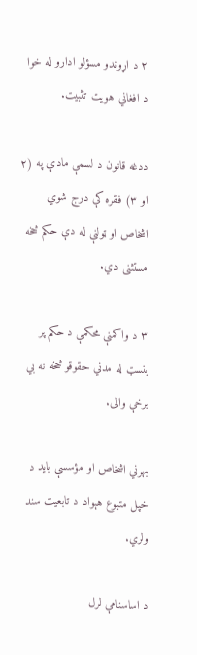۲ د اړوندو مسؤلو ادارو له خوا د افغاني هویت تثبیت.

ددغه قانون د لسمې مادې په (۲ او ۳) فقره کې درج شوي اشخاص او ټولنې له دې حکم څخه مستثنی دي.

۳ د واکمنې محکمې د حکم پر بنسټ له مدني حقوقو څخه نه بي برخې والی.

بهرني اشخاص او مؤسسې باید د خپل متبوع هېواد د تابعیت سند ولري.

د اساسنامې لرل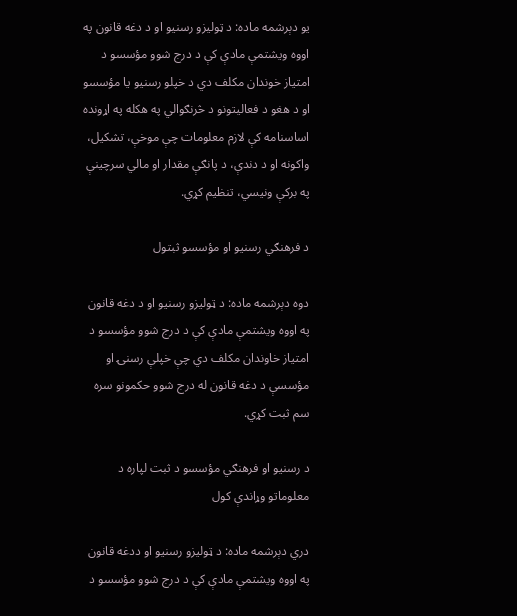یو دېرشمه ماده: د ټولیزو رسنیو او د دغه قانون په اووه ویشتمې مادې کې د درج شوو مؤسسو د امتیاز خوندان مکلف دي د خپلو رسنیو یا مؤسسو او د هغو د فعالیتونو د څرنګوالي په هکله په اړونده اساسنامه کې لازم معلومات چې موخې، تشکیل، واکونه او د دندې، د پانګې مقدار او مالي سرچینې په برکې ونیسي، تنظیم کړي.

د فرهنګي رسنیو او مؤسسو ثبتول

دوه دېرشمه ماده: د ټولیزو رسنیو او د دغه قانون په اووه ویشتمې مادې کې د درج شوو مؤسسو د امتیاز خاوندان مکلف دي چې خپلې رسنۍ او مؤسسې د دغه قانون له درج شوو حکمونو سره سم ثبت کړي.

د رسنیو او فرهنګي مؤسسو د ثبت لپاره د معلوماتو وړاندې کول

دري دېرشمه ماده: د ټولیزو رسنیو او ددغه قانون په اووه ویشتمې مادې کې د درج شوو مؤسسو د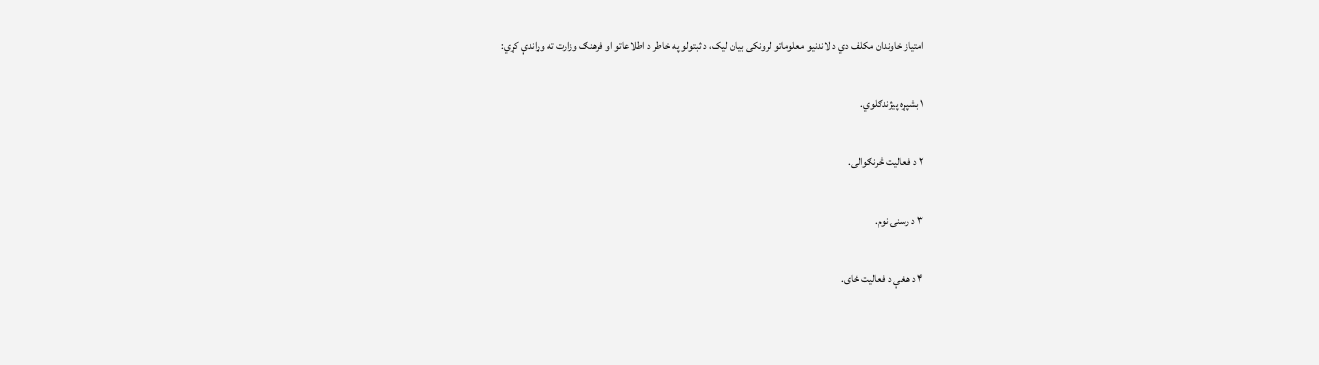امتیاز خاوندان مکلف دي د لاندنیو معلوماتو لرونکی بیان لیک، د ثبتولو په خاطر د اطلاعاتو او فرهنګ وزارت ته وړاندې کړي:

۱ بشپړه پیژندګلوي.

۲ د فعالیت څرنګوالی.

۳ د رسنۍ نوم.

۴ د هغې د فعالیت ځای.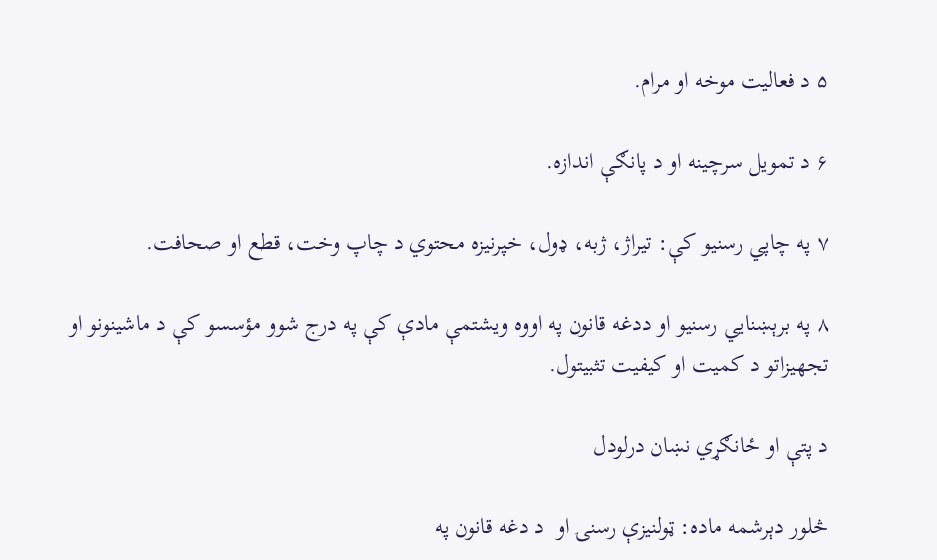۵ د فعالیت موخه او مرام.

۶ د تمویل سرچینه او د پانګې اندازه.

۷ په چاپي رسنیو کې: تیراژ، ژبه، ډول، خپرنیزه محتوي د چاپ وخت، قطع او صحافت.

۸ په برېښنایي رسنیو او ددغه قانون په اووه ویشتمې مادې کې په درج شوو مؤسسو کې د ماشینونو او تجهیزاتو د کمیت او کیفیت تثبیتول.

د پتې او ځانګړي نښان درلودل

څلور دېرشمه ماده: ټولنيزې رسنۍ او  د دغه قانون په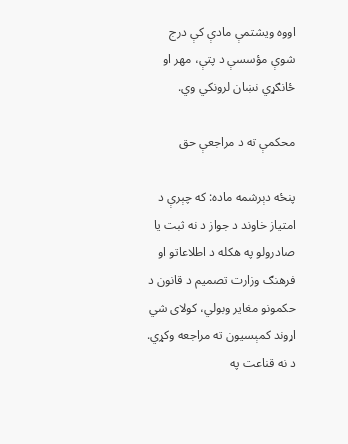اووه ويشتمې مادې کې درج شوې مؤسسې د پتې، مهر او ځانګړي نښان لرونکي وي.

محکمې ته د مراجعې حق

پنځه دېرشمه ماده: که چېرې د امتياز خاوند د جواز د نه ثبت يا صادرولو په هکله د اطلاعاتو او فرهنګ وزارت تصميم د قانون د حکمونو مغاير وبولي، کولای شي اړوند کمېسيون ته مراجعه وکړي. د نه قناعت په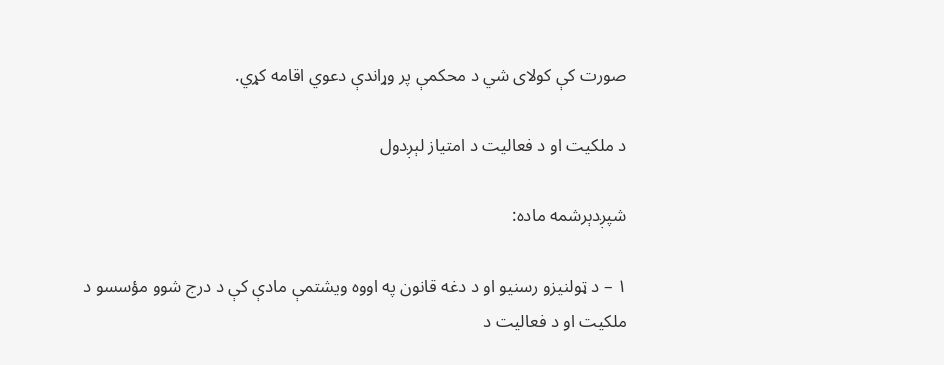صورت کې کولای شي د محکمې پر وړاندې دعوي اقامه کړي.

د ملکيت او د فعاليت د امتياز لېږدول

شپږدېرشمه ماده:

۱ – د ټولنيزو رسنيو او د دغه قانون په اووه ويشتمې مادې کې د درج شوو مؤسسو د ملکيت او د فعاليت د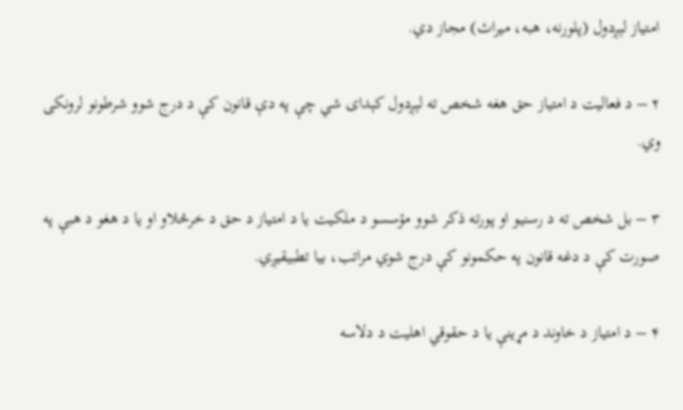امتياز لېږدول (پلورنه، هبه، ميراث) مجاز دي.

۲ – د فعاليت د امتياز حق هغه شخص ته لېږدول کېدای شي چې په دې قانون کې د درج شوو شرطونو لرونکی وي.

۳ – بل شخص ته د رسنيو او پورته ذکر شوو مؤسسو د ملکيت يا د امتياز د حق د خرڅلاو او يا د هغو د هبې په صورت کې د دغه قانون په حکمونو کې درج شوي مراتب، بيا تطبيقيږي.

۴ – د امتياز د خاوند د مړينې يا د حقوقي اهليت د دلاسه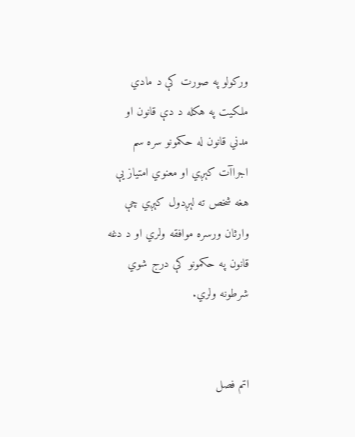ورکولو په صورت کې د مادي ملکيت په هکله د دې قانون او مدني قانون له حکمونو سره سم اجراآت کېږي او معنوي امتياز يې هغه شخص ته لېږدول کېږي چې وارثان ورسره موافقه ولري او د دغه قانون په حکمونو کې درج شوي شرطونه ولري.


اتم فصل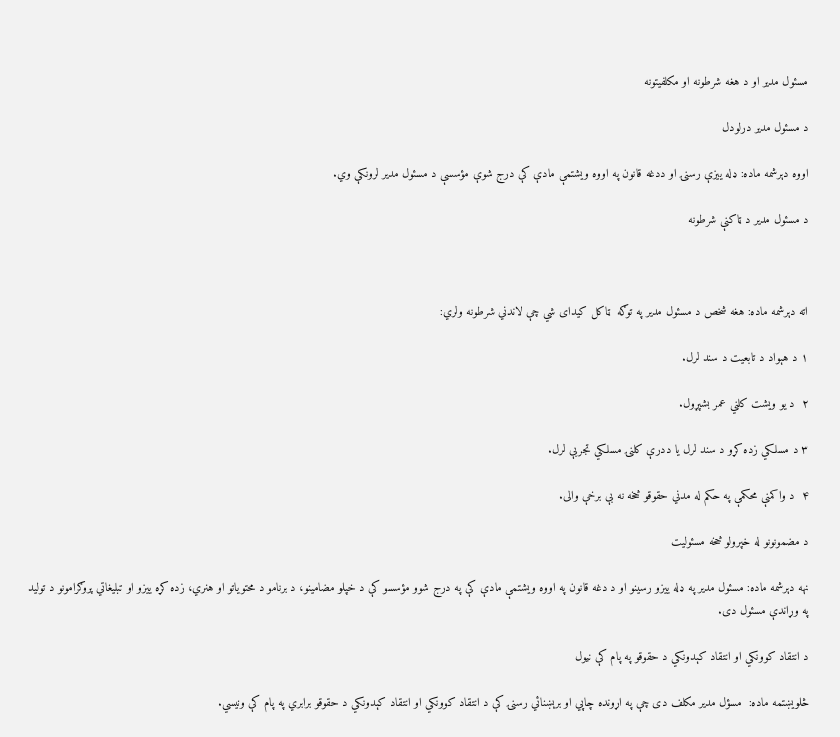مسئول مدیر او د هغه شرطونه او مکلفیتونه

د مسئول مدیر درلودل

اووه دېرشمه ماده: ډله ییزې رسنۍ او ددغه قانون په اووه ویشتمې مادې کې درج شوې مؤسسې د مسئول مدیر لرونکې وي.

د مسئول مدیر د ټاکنې شرطونه



اته دېرشمه ماده: هغه شخص د مسئول مدیر په توګه  ټاکل کیدای شي چې لاندني شرطونه ولري:

۱ د هېواد د تابعیت د سند لرل.

۲  د یو ویشت کلني عمر بشپړول.

۳ د مسلکي زده کړو د سند لرل یا ددرې کلنۍ مسلکي تجربې لرل.

۴  د واکمنې محکمې په حکم له مدني حقوقو څخه نه بې برخې والی.

د مضمونونو له خپرولو څخه مسئولیت

نهه دېرشمه ماده: مسئول مدیر په ډله ییزو رسینو او د دغه قانون په اووه ویشتمې مادې کې په درج شوو مؤسسو کې د خپلو مضامینو، د برنامو د محتویاتو او هنري، زده کړه ییزو او تبلیغاتي پروګرامونو د تولید په وړاندې مسئول دی.

د انتقاد کوونکي او انتقاد کېدونکي د حقوقو په پام کې نیول

څلویښتمه ماده:  مسؤل مدیر مکلف دی چې په اړونده چاپي او برېښنائي رسنۍ کې د انتقاد کوونکي او انتقاد کېدونکي د حقوقو برابري په پام کې ونیسي.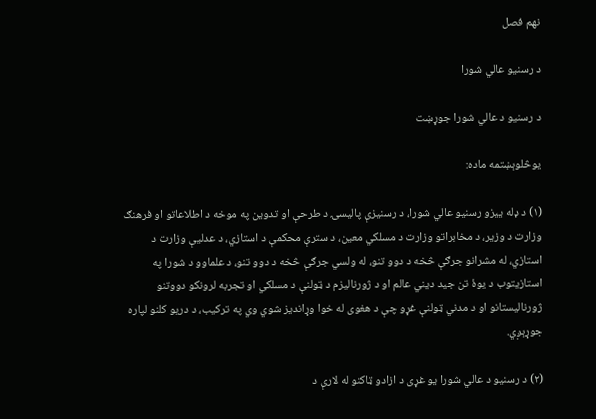نهم فصل

د رسنیو عالي شورا

د رسنیو د عالي شورا جوړښت

یوڅلوېښتمه ماده:

(۱) د ډله ییزو رسنیو عالي شورا، د رسنیزې پالیسۍ د طرحې او تدوین په موخه د اطلاعاتو او فرهنګ وزارت د وزیر، د مخابراتو وزارت د مسلکي معین، د سترې محکمې د استازي، د عدلیې وزارت د استازي، له مشرانو جرګې څخه د دوو تنو، له ولسي جرګې څخه د دوو تنو، د علماوو د شورا په استازیتوب د یوهٔ تن جید دیني عالم او د ژورنالیزم د ټولنې د مسلکي او تجربه لرونکو دووتنو ژورنالیستانو او د مدني ټولنې غړو چې د هغوی له خوا وړاندیز شوي وي په ترکیب، د دریو کلنو لپاره جوړېږي.

(۲) د رسنیو د عالي شورا یو غړی د ازادو ټاکنو له لارې د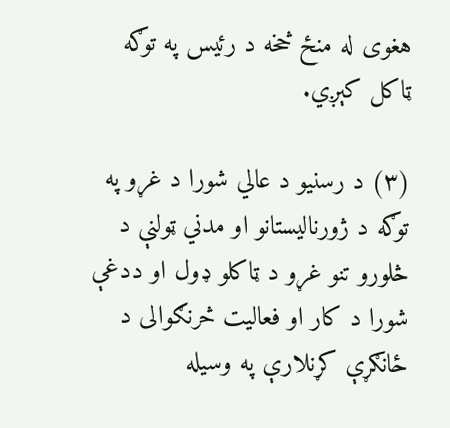هغوی له منځ څخه د رئیس په توګه ټاکل کېږي.

(۳) د رسنیو د عالي شورا د غړو په توګه د ژورنالیستانو او مدني ټولنې د څلورو تنو غړو د ټاکلو ډول او ددغې شورا د کار او فعالیت څرنګوالی د ځانګړې کړنلارې په وسیله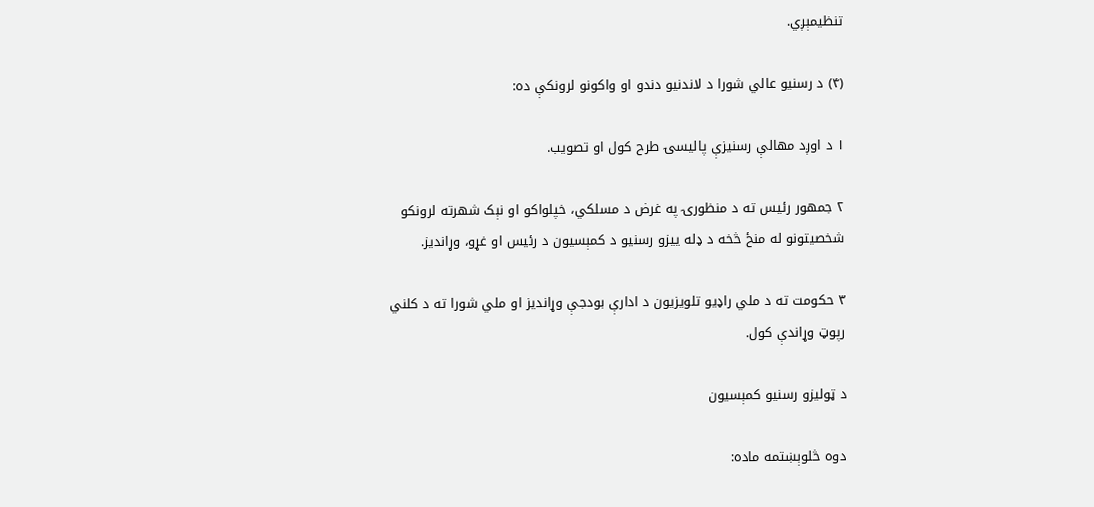تنظیمېږي.

(۴) د رسنیو عالي شورا د لاندنیو دندو او واکونو لرونکې ده:

۱ د اوږد مهالې رسنیزې پالیسۍ طرح کول او تصویب.

۲ جمهور رئیس ته د منظورۍ په غرض د مسلکي، خپلواکو او نېک شهرته لرونکو شخصیتونو له منځ څخه د ډله ییزو رسنیو د کمېسیون د رئیس او غړو، وړاندیز.

۳ حکومت ته د ملي راډیو تلویزیون د ادارې بودجې وړاندیز او ملي شورا ته د کلني رپوټ وړاندې کول.

د ټولیزو رسنیو کمېسیون

دوه څلوېښتمه ماده: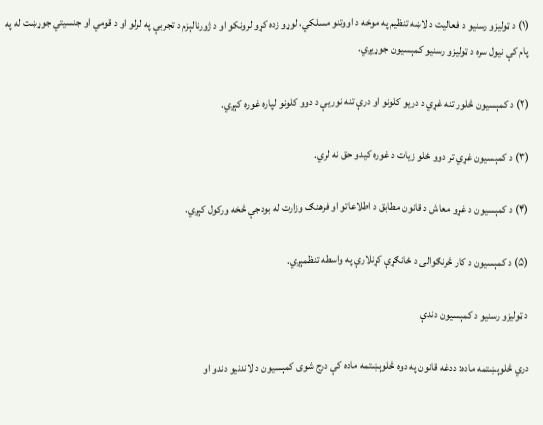(۱) د ټولیزو رسنیو د فعالیت د لاښه تنظیم په موخه د اووتنو مسلکي، لوړو زده کړو لرونکو او د ژورنالېزم د تجربې په لرلو او د قومي او جنسیتي جوړښت له په پام کې نیول سره د ټولیزو رسنیو کمېسیون جوړیږي.

(۲) د کمېسیون څلور تنه غړي د دریو کلونو او درې تنه نوریې د دوو کلونو لپاره غوره کېږي.

(۳) د کمېسیون غړي تر دوو ځلو زیات د غوره کیدو حق نه لري.

(۴) د کمېسیون د غړو معاش د قانون مطابق د اطلاعاتو او فرهنګ وزارت له بودجې څخه ورکول کېږي.

(۵) د کمېسیون د کار څرنګوالی د ځانګړې کړنلارې په واسطه تنظمېږي.

د ټولیزو رسنیو د کمېسیون دندې

دري څلوېښتمه ماده: ددغه قانون په دوه څلوېښتمه ماده کې درج شوی کمېسیون د لاندنیو دندو او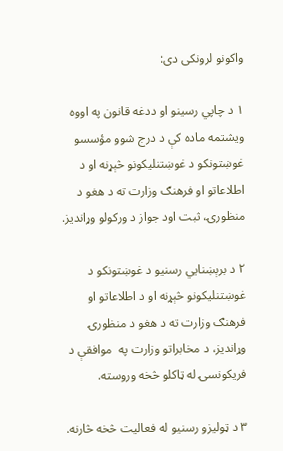واکونو لرونکی دی:

۱ د چاپي رسینو او ددغه قانون په اووه ویشتمه ماده کې د درج شوو مؤسسو غوښتونکو د غوښتنلیکونو څېړنه او د اطلاعاتو او فرهنګ وزارت ته د هغو د منظورۍ، ثبت اود جواز د ورکولو وړاندیز.

۲ د برېښنایي رسنیو د غوښتونکو د غوښتنلیکونو څېړنه او د اطلاعاتو او فرهنګ وزارت ته د هغو د منظورۍ وړاندیز، د مخابراتو وزارت په  موافقې د فریکونسۍ له ټاکلو څخه وروسته.

۳ د ټولیزو رسنیو له فعالیت څخه څارنه.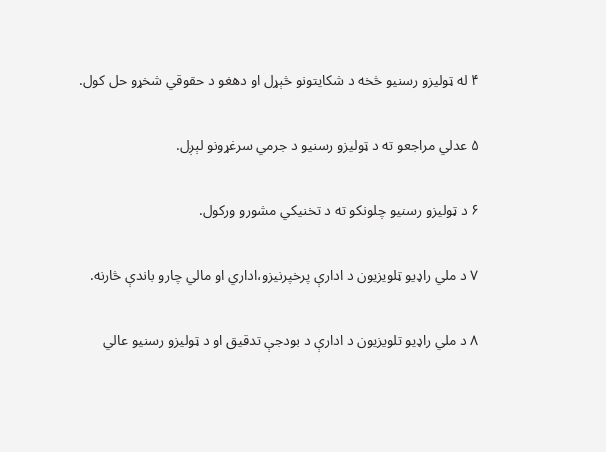۴ له ټولیزو رسنیو څخه د شکایتونو څېړل او دهغو د حقوقي شخړو حل کول.

۵ عدلي مراجعو ته د ټولیزو رسنیو د جرمي سرغړونو لېږل.

۶ د ټولیزو رسنیو چلونکو ته د تخنیکي مشورو ورکول.

۷ د ملي راډیو ټلویزیون د ادارې پرخپرنیزو،اداري او مالي چارو باندې څارنه.

۸ د ملي راډیو تلویزیون د ادارې د بودجې تدقیق او د ټولیزو رسنیو عالي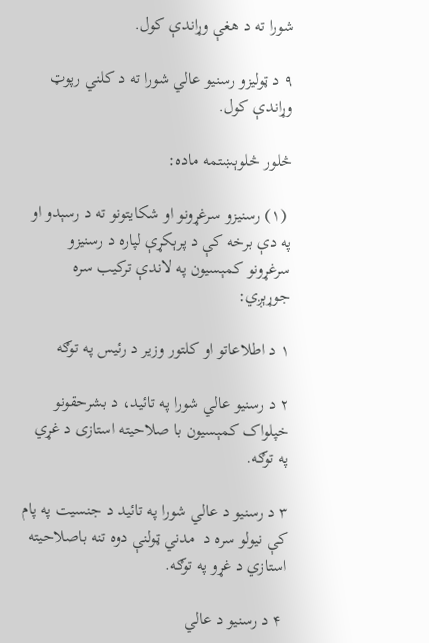شورا ته د هغې وړاندې کول.

۹ د ټولیزو رسنیو عالي شورا ته د کلني رپوټ وړاندې کول.

څلور څلوېښتمه ماده:

 (۱) رسنیزو سرغړونو او شکایتونو ته د رسېدو او په دې برخه کې د پرېکړې لپاره د رسنیزو سرغړونو کمېسیون په لاندې ترکیب سره جوړېږي:

۱ د اطلاعاتو او کلتور وزیر د رئیس په توګه

۲ د رسنیو عالي شورا په تائید، د بشرحقونو خپلواک کمېسیون با صلاحیته استازی د غړي په توګه.

۳ د رسنیو د عالي شورا په تائید د جنسیت په پام کې نیولو سره د  مدني ټولنې دوه تنه باصلاحیته استازي د غړو په توګه.

 ۴ د رسنیو د عالي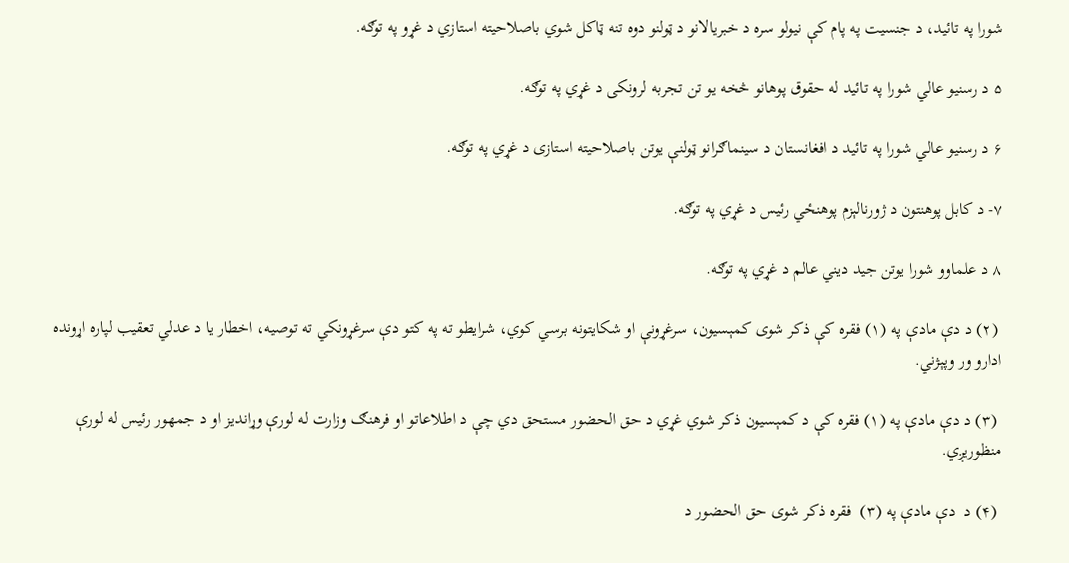شورا په تائید، د جنسیت په پام کې نیولو سره د خبریالانو د ټولنو دوه تنه ټاکل شوي باصلاحیته استازي د غړو په توګه.

۵ د رسنیو عالي شورا په تائید له حقوق پوهانو څخه یو تن تجربه لرونکی د غړي په توګه.

۶ د رسنیو عالي شورا په تائید د افغانستان د سینماګرانو ټولنې یوتن باصلاحیته استازی د غړي په توګه.

۷- د کابل پوهنتون د ژورنالېزم پوهنځي رئیس د غړي په توګه.

۸ د علماوو شورا یوتن جید دیني عالم د غړي په توګه.

 (۲) د دې مادې په (۱) فقره کې ذکر شوی کمېسیون، سرغړونې او شکایتونه برسي کوي، شرایطو ته په کتو دې سرغړونکي ته توصیه، اخطار یا د عدلي تعقیب لپاره اړونده ادارو ور وپېژني.

 (۳) د دې مادې په (۱) فقره کې د کمېسیون ذکر شوي غړي د حق الحضور مستحق دي چې د اطلاعاتو او فرهنګ وزارت له لورې وړاندیز او د جمهور رئیس له لورې منظوریږي.

 (۴) د  دې مادې په (۳)  فقره ذکر شوی حق الحضور د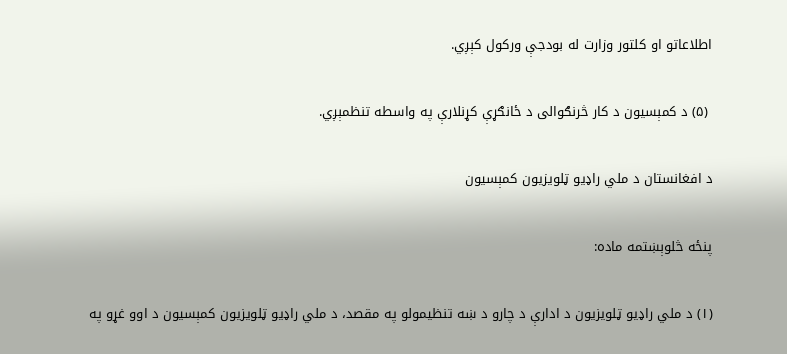اطلاعاتو او کلتور وزارت له بودجې ورکول کېږي.

 (۵) د کمېسیون د کار څرنګوالی د ځانګړې کړنلارې په واسطه تنظمېږي.

د افغانستان د ملي راډیو ټلویزیون کمېسیون

پنځه څلوېښتمه ماده:

(۱) د ملي راډیو ټلویزیون د ادارې د چارو د ښه تنظیمولو په مقصد، د ملي راډیو ټلویزیون کمېسیون د اوو غړو په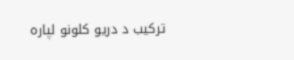ترکیب د دریو کلونو لپاره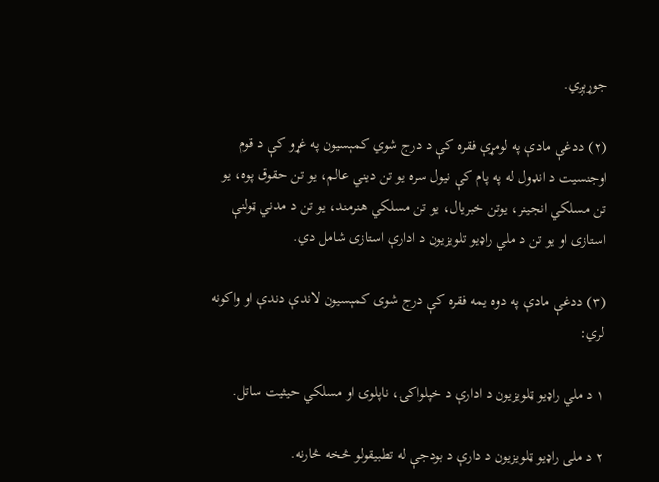جوړېږي.

(۲) ددغې مادې په لومړې فقره کې د درج شوي کمېسیون په غړو کې د قوم اوجنسیت د انډول له په پام کې نیول سره یو تن دیني عالم، یو تن حقوق پوه، یو تن مسلکي انجینر، یوتن خبریال، یو تن مسلکي هنرمند، یو تن د مدني ټولنې استازی او یو تن د ملي راډیو تلویزیون د ادارې استازی شامل دي.

(۳) ددغې مادې په دوه یمه فقره کې درج شوی کمېسیون لاندې دندې او واکونه لري:

۱ د ملي راډیو ټلویزیون د ادارې د خپلواکۍ، ناپلوۍ او مسلکي حیثیت ساتل.

۲ د ملی راډیو ټلویزیون د دارې د بودجې له تطبیقولو څخه څارنه.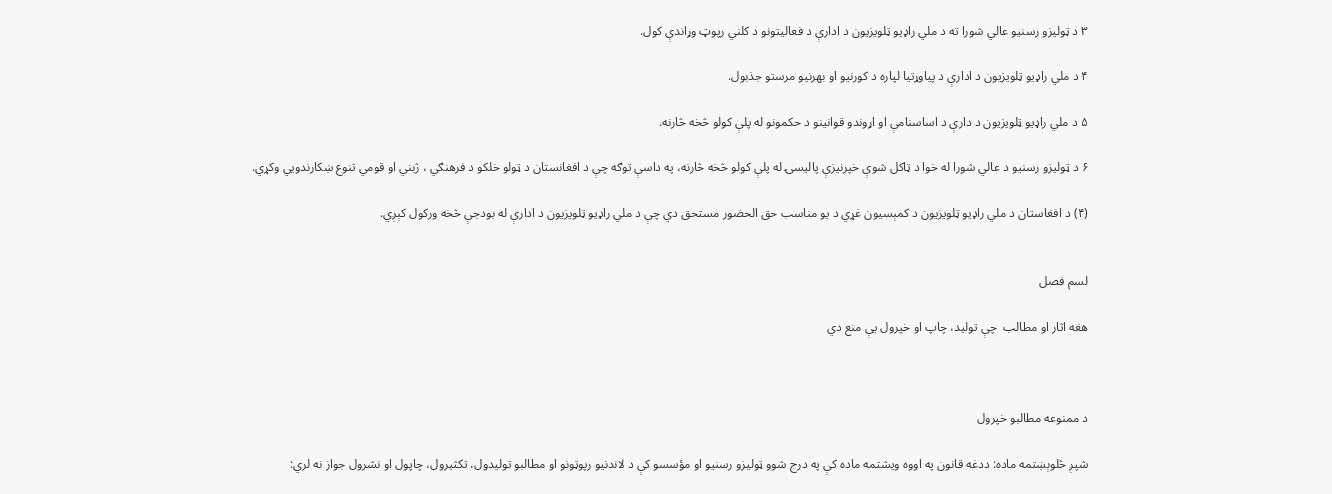۳ د ټولیزو رسنیو عالي شورا ته د ملي راډیو ټلویزیون د ادارې د فعالیتونو د کلني رپوټ وړاندې کول.

۴ د ملي راډیو ټلویزیون د ادارې د پیاوړتیا لپاره د کورنیو او بهرنیو مرستو جذبول.

۵ د ملي راډیو ټلویزیون د دارې د اساسنامې او اړوندو قوانینو د حکمونو له پلې کولو څخه څارنه.

۶ د ټولیزو رسنیو د عالي شورا له خوا د ټاکل شوې خپرنیزې پالیسۍ له پلې کولو څخه څارنه، په داسې توګه چې د افغانستان د ټولو خلکو د فرهنګي ، ژبني او قومي تنوع ښکارندویي وکړي.

(۴) د افغاستان د ملي راډیو ټلویزیون د کمېسیون غړي د یو مناسب حق الحضور مستحق دي چې د ملي راډیو ټلویزیون د ادارې له بودجې څخه ورکول کېږي.


لسم فصل

هغه اثار او مطالب  چې تولید، چاپ او خپرول یې منع دي



د ممنوعه مطالبو خپرول

شپږ څلوېښتمه ماده: ددغه قانون په اووه ویشتمه ماده کې په درج شوو ټولیزو رسنیو او مؤسسو کې د لاندنیو رپوټونو او مطالبو تولیدول، تکثیرول، چاپول او نشرول جواز نه لري: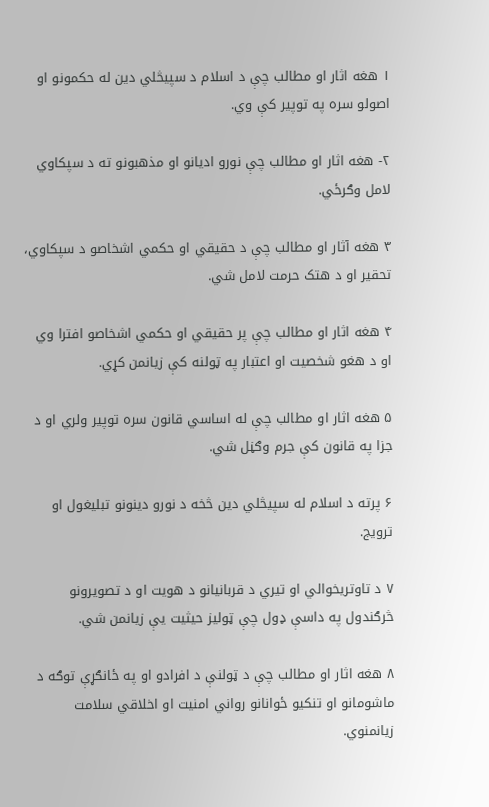۱ هغه اثار او مطالب چې د اسلام د سپیڅلي دین له حکمونو او اصولو سره په توپیر کې وي.

۲- هغه اثار او مطالب چې نورو ادیانو او مذهبونو ته د سپکاوي لامل وګرځي.

۳ هغه آثار او مطالب چې د حقیقي او حکمي اشخاصو د سپکاوي، تحقیر او د هتک حرمت لامل شي.

۴ هغه اثار او مطالب چې پر حقیقي او حکمي اشخاصو افترا وي او د هغو شخصیت او اعتبار په ټولنه کې زیانمن کړي.

۵ هغه اثار او مطالب چې له اساسي قانون سره توپیر ولري او د جزا په قانون کې جرم وګڼل شي.

۶ پرته د اسلام له سپیڅلي دین څخه د نورو دینونو تبلیغول او ترویج.

۷ د تاوتریخوالي او تیري د قربانیانو د هویت او د تصویرونو څرګندول په داسې ډول چې ټولیز حیثیت یې زیانمن شي.

۸ هغه اثار او مطالب چې د ټولنې د افرادو او په ځانګړې توګه د ماشومانو او تنکیو ځوانانو رواني امنیت او اخلاقي سلامت زیانمنوي.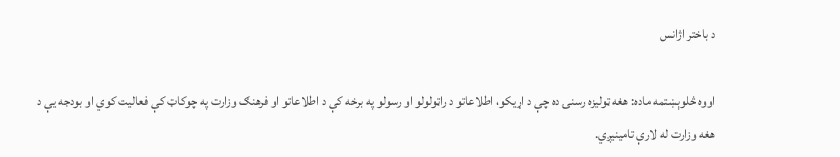د باختر اژانس

اووه څلوېښتمه ماده: هغه ټولیزه رسنۍ ده چې د اړیکو، اطلاعاتو د راټولولو او رسولو په برخه کې د اطلاعاتو او فرهنګ وزارت په چوکاټ کې فعالیت کوي او بودجه یې د هغه وزارت له لارې تامینیږي.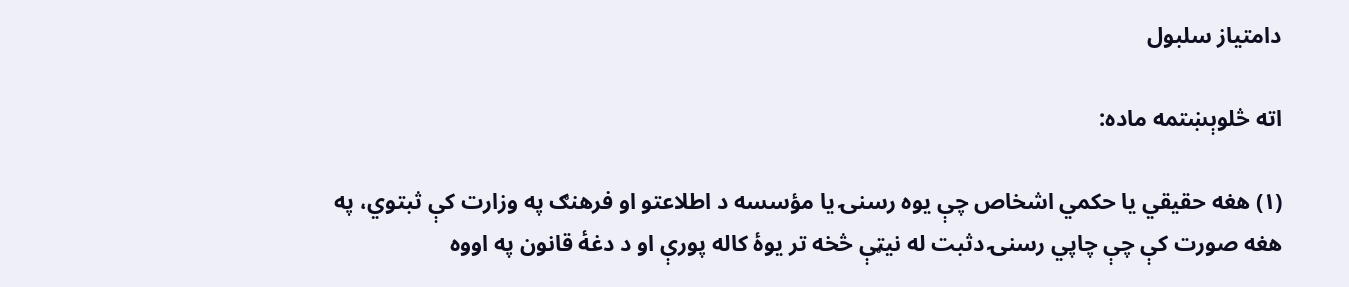دامتیاز سلبول

اته څلوېښتمه ماده:

(۱) هغه حقیقي یا حکمي اشخاص چې یوه رسنۍ یا مؤسسه د اطلاعتو او فرهنګ په وزارت کې ثبتوي، په هغه صورت کې چې چاپي رسنۍ دثبت له نیټې څخه تر یوهٔ کاله پورې او د دغهٔ قانون په اووه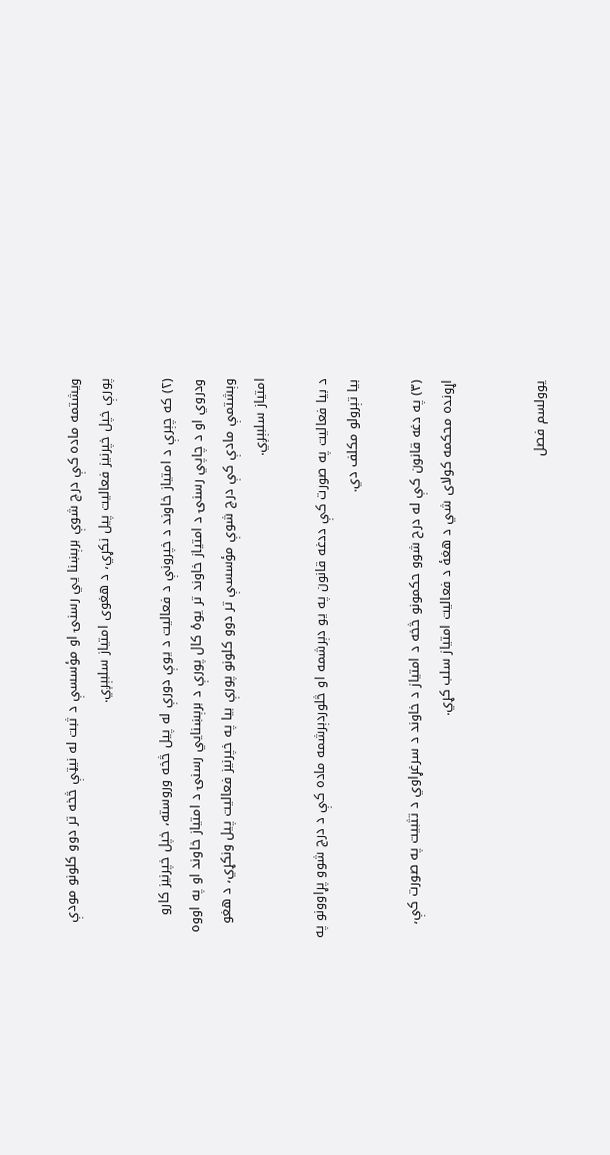ویشتمه ماده کې درج شوې برېښنا يي رسنۍ او مؤسسې د ثبت له نیټې څخه تر دوو کلونو مودې پورې خپل خپرنیز فعالیت پیل نکړي، د هغوی امتیاز سلبېږي.

(۲) که چېرې د امتیاز خاوند د خپرونې د فعالیت د یوې دورې له پیل څخه وروسته، خپل خپرنیز کارو  ودروي او د چاپي رسنۍ د امتیاز خاوند تر یوهٔ کال پورې د برېښنايي رسنۍ د امتیاز خاوند او په اووه وېشتمې مادې کې درج شوې مؤسسې تر دوو کلونو پورې بیا په خپرنیز فعالیت پیل ونکړي، د هغو امتیاز سلبېږي.

د بیا فعالیت په صورت کې ددغه قانون په یو دېرشمه او څلوردېرشمه ماده کې د درج شوو پړاوونو په بیا تېرولو مکلف دي.

(۳) په دغه قانون کې له درح شوو حکمونو څخه د امتیاز د خاوند د سرغړاوي د تثبیت په صورت کې، اړونده محکمه کولای شي د هغهٔ د فعالیت امتیاز سلب کړي.


یوولسم فصل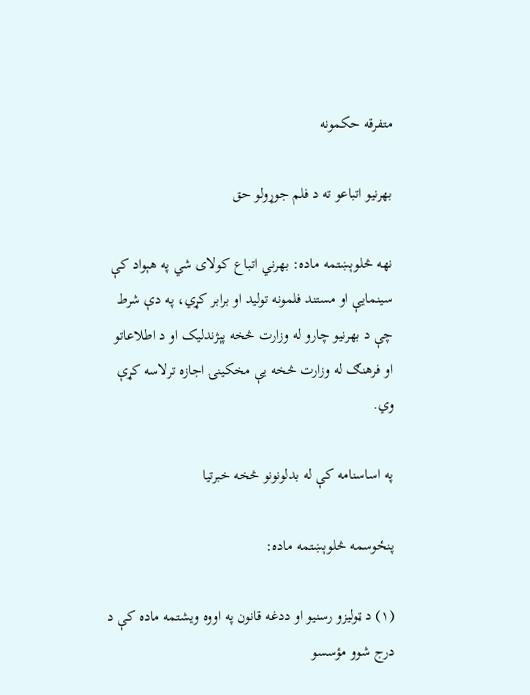متفرقه حکمونه

بهرنیو اتباعو ته د فلم جوړولو حق

نهه څلوېښتمه ماده: بهرني اتباع کولای شي په هېواد کې سینمایې او مستند فلمونه تولید او برابر کړي، په دې شرط چې د بهرنیو چارو له وزارت څخه پېژندلیک او د اطلاعاتو او فرهنګ له وزارت څخه یې مخکینۍ اجازه ترلاسه کړې وي.

په اساسنامه کې له بدلونونو څخه خبرتیا

پنځوسمه څلوېښتمه ماده:

(۱) د ټولیزو رسنیو او ددغه قانون په اووه ویشتمه ماده کې د درج شوو مؤسسو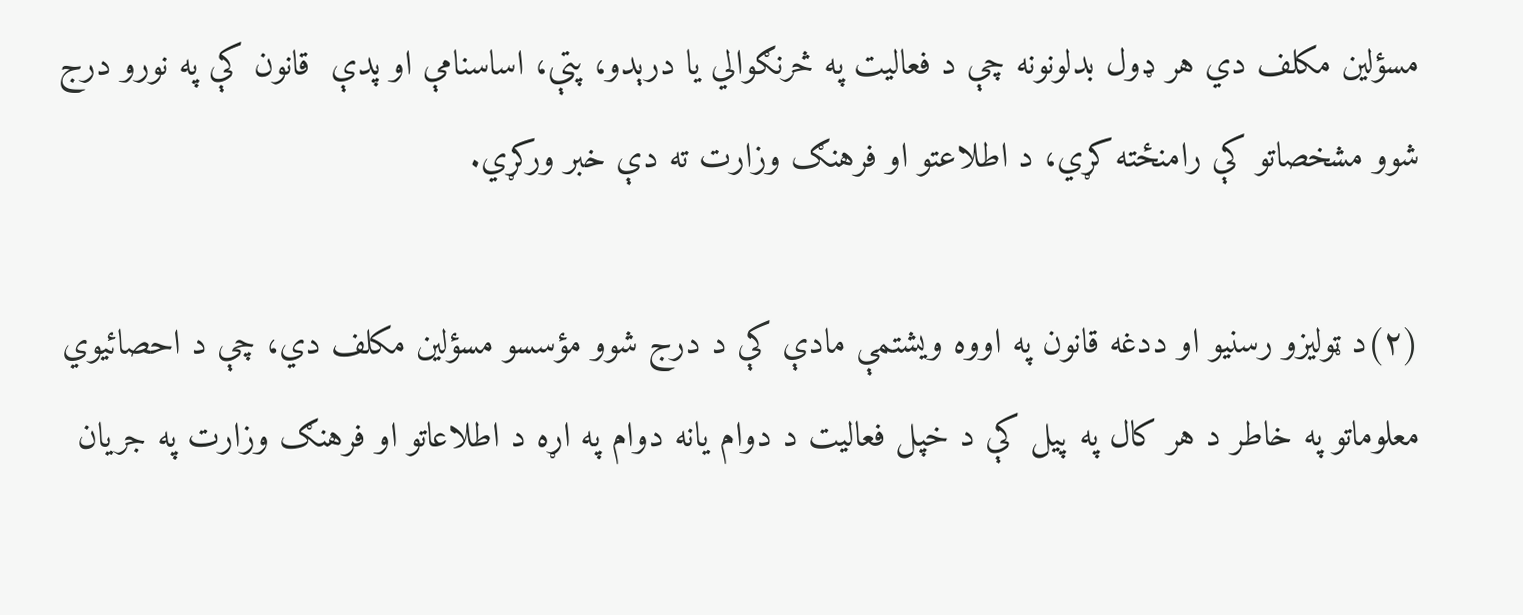مسؤلین مکلف دي هر ډول بدلونونه چې د فعالیت په څرنګوالي یا درېدو، پتې، اساسنامې او پدې  قانون کې په نورو درج شوو مشخصاتو کې رامنځته کړي، د اطلاعتو او فرهنګ وزارت ته دې خبر ورکړي.

(۲)د ټولیزو رسنیو او ددغه قانون په اووه ویشتمې مادې کې د درج شوو مؤسسو مسؤلین مکلف دي، چې د احصائیوي معلوماتو په خاطر د هر کال په پیل کې د خپل فعالیت د دوام یانه دوام په اړه د اطلاعاتو او فرهنګ وزارت په جریان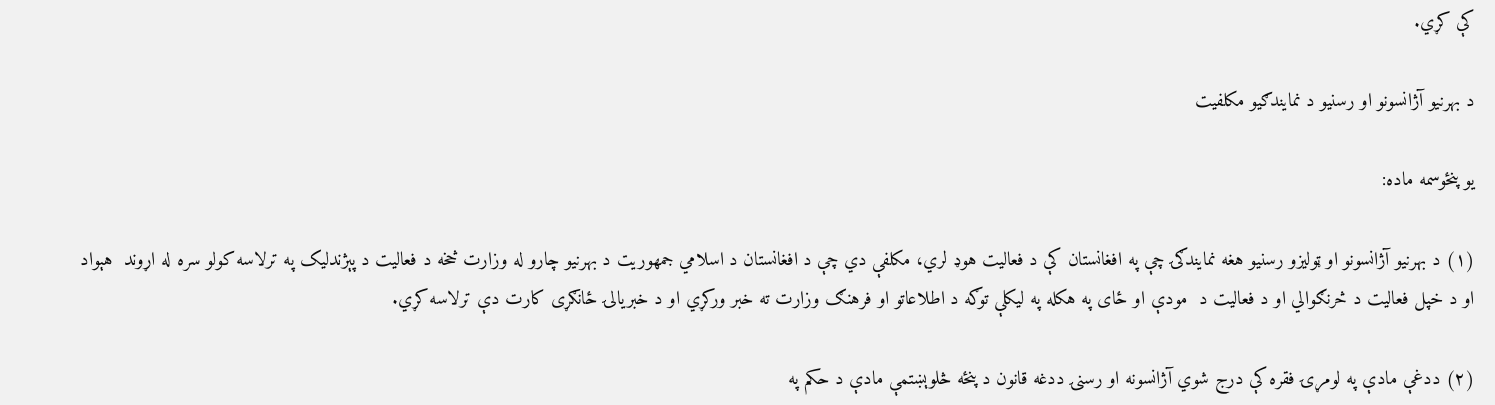کې کړي.

د بهرنیو آژانسونو او رسنیو د نمایندګیو مکلفیت

یو پنځوسمه ماده:

(۱) د بهرنیو آژانسونو او ټولیزو رسنیو هغه نمایندګۍ چې په افغانستان کې د فعالیت هوډ لري، مکلفې دي چې د افغانستان د اسلامي جمهوریت د بهرنیو چارو له وزارت څخه د فعالیت د پېژندلیک په ترلاسه کولو سره له اړوند  هېواد  او د خپل فعالیت د څرنګوالي او د فعالیت د  مودې او ځای په هکله په لیکلې توګه د اطلاعاتو او فرهنګ وزارت ته خبر ورکړي او د خبریالۍ ځانګړی کارت دې ترلاسه کړي.

(۲) ددغې مادې په لومړۍ فقره کې درج شوي آژانسونه او رسنۍ ددغه قانون د پنځه څلوېښتمې مادې د حکم په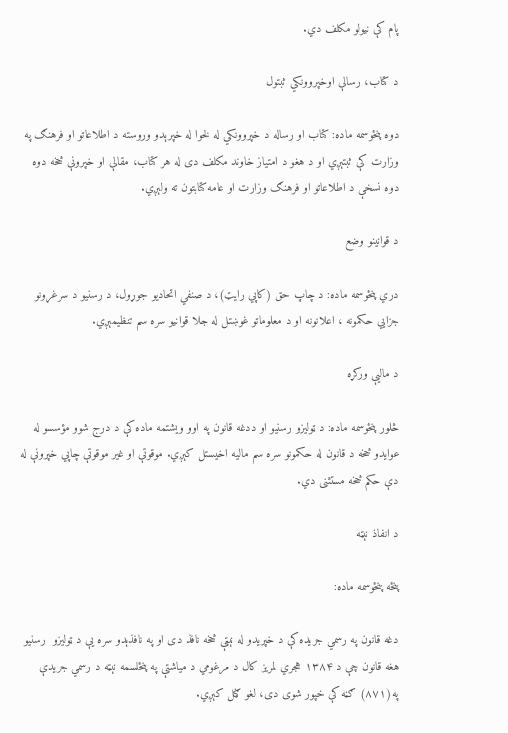پام کې نیولو مکلف دي.

د کتاب، رسالې اوخپروونکي ثبتول

دوه پنځوسمه ماده: کتاب او رساله د خپروونکي له لخوا له خپرېدو وروسته د اطلاعاتو او فرهنګ په وزارت کې ثبتېږي او د هغو د امتیاز خاوند مکلف دی له هر کتاب، مقالې او خپرونې څخه دوه  دوه نسخې د اطلاعاتو او فرهنګ وزارت او عامه کتابتون ته ولېږي.

د قوانینو وضع

دري پنځوسمه ماده: د چاپ حق (کاپي رایټ)، د صنفي اتحادیو جوړول، د رسنیو د سرغړونو جزایي حکمونه ، اعلانونه او د معلوماتو غوښتل له جلا قوانیو سره سم تنظیمېږي.

د مالیې ورکړه

څلور پنځوسمه ماده: د ټولیزو رسنیو او ددغه قانون په اوو ویشتمه ماده کې د درج شوو مؤسسو له عوایدو څخه د قانون له حکمونو سره سم مالیه اخیستل کېږي. موقوتې او غیر موقوتې چاپي خپرونې له دې حکم څخه مستثنی دي.

د انفاذ نېټه

پنځه پنځوسمه ماده:

دغه قانون په رسمي جریده کې د خپریدو له نېټې څخه نافذ دی او په نافذېدو سره یې د ټولیزو  رسنیو هغه قانون چې د ۱۳۸۴ هجري لمریز کال د مرغومي د میاشتې په پنځلسمه نېټه د رسمي جریدې په(۸۷۱) ګڼه کې خپور شوی دی، لغو ګڼل کېږي.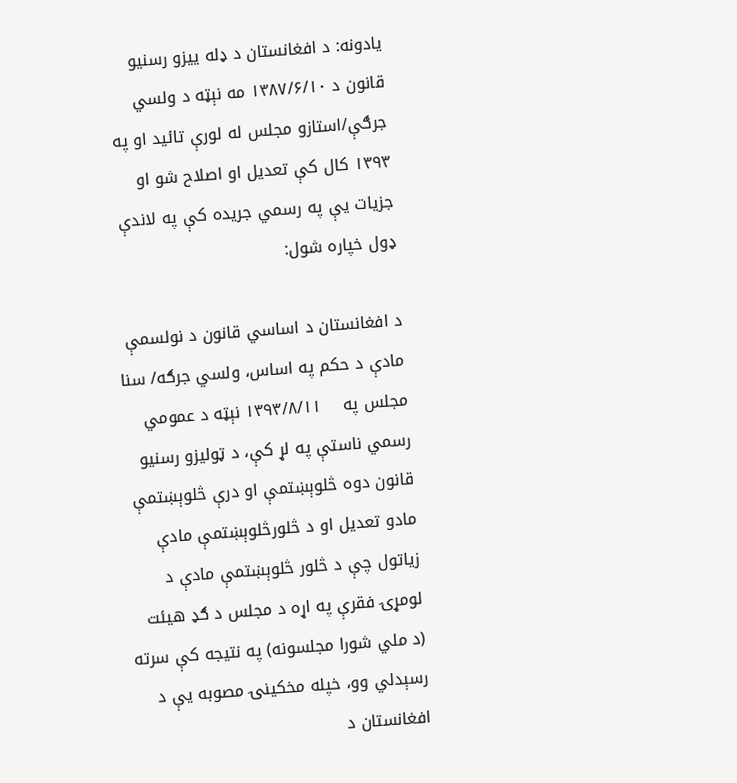یادونه: د افغانستان د ډله ییزو رسنیو قانون د ۱۳۸۷/۶/۱۰ مه نېټه د ولسي جرګې/استازو مجلس له لورې تائید او په ۱۳۹۳ کال کې تعدیل او اصلاح شو او جزیات یې په رسمي جریده کې په لاندې ډول خپاره شول:

د افغانستان د اساسي قانون د نولسمې مادې د حکم په اساس، ولسي جرګه/ سنا مجلس په    ۱۳۹۳/۸/۱۱ نېټه د عمومي رسمي ناستې په لړ کې، د ټوليزو رسنيو قانون دوه څلوېښتمې او درې څلوېښتمې مادو تعديل او د څلورڅلوېښتمې مادې زياتول چې د څلور څلوېښتمې مادې د لومړۍ فقرې په اړه د مجلس د ګډ هيئت (د ملي شورا مجلسونه) په نتيجه کې سرته رسېدلي وو، خپله مخکينۍ مصوبه يې د افغانستان د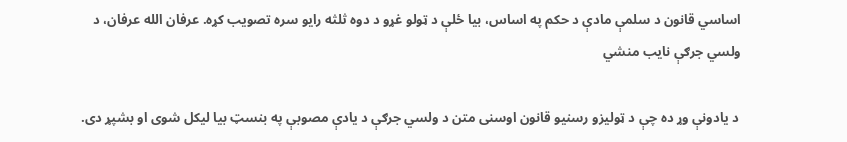اساسي قانون د سلمې مادې د حکم په اساس، بيا ځلې د ټولو غړو د دوه ثلثه رايو سره تصويب کړه. عرفان الله عرفان، د ولسي جرګې نايب منشي

 د يادونې وړ ده چې د ټوليزو رسنيو قانون اوسنی متن د ولسي جرګې د يادې مصوبې په بنسټ بيا ليکل شوی او بشپړ دی.